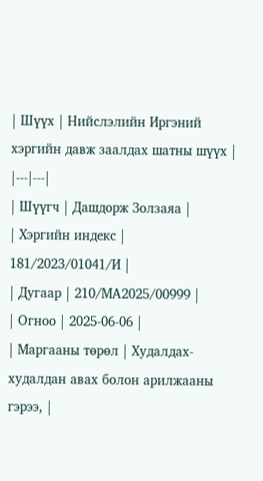| Шүүх | Нийслэлийн Иргэний хэргийн давж заалдах шатны шүүх |
|---|---|
| Шүүгч | Дашдорж Золзаяа |
| Хэргийн индекс | 181/2023/01041/И |
| Дугаар | 210/МА2025/00999 |
| Огноо | 2025-06-06 |
| Маргааны төрөл | Худалдах-худалдан авах болон арилжааны гэрээ, |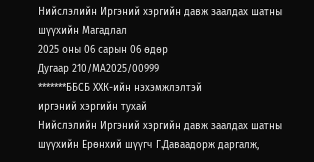Нийслэлийн Иргэний хэргийн давж заалдах шатны шүүхийн Магадлал
2025 оны 06 сарын 06 өдөр
Дугаар 210/МА2025/00999
*******ББСБ ХХК-ийн нэхэмжлэлтэй
иргэний хэргийн тухай
Нийслэлийн Иргэний хэргийн давж заалдах шатны шүүхийн Ерөнхий шүүгч Г.Даваадорж даргалж,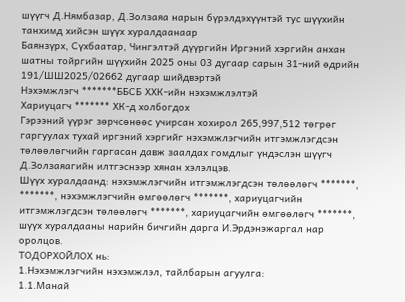шүүгч Д.Нямбазар, Д.Золзаяа нарын бүрэлдэхүүнтэй тус шүүхийн танхимд хийсэн шүүх хуралдаанаар
Баянзүрх, Сүхбаатар, Чингэлтэй дүүргийн Иргэний хэргийн анхан шатны тойргийн шүүхийн 2025 оны 03 дугаар сарын 31-ний өдрийн 191/ШШ2025/02662 дугаар шийдвэртэй
Нэхэмжлэгч *******ББСБ ХХК-ийн нэхэмжлэлтэй
Хариуцагч ******* ХК-д холбогдох
Гэрээний үүрэг зөрчсөнөөс учирсан хохирол 265,997,512 төгрөг гаргуулах тухай иргэний хэргийг нэхэмжлэгчийн итгэмжлэгдсэн төлөөлөгчийн гаргасан давж заалдах гомдлыг үндэслэн шүүгч Д.Золзаяагийн илтгэснээр хянан хэлэлцэв.
Шүүх хуралдаанд: нэхэмжлэгчийн итгэмжлэгдсэн төлөөлөгч *******, *******, нэхэмжлэгчийн өмгөөлөгч *******, хариуцагчийн итгэмжлэгдсэн төлөөлөгч *******, хариуцагчийн өмгөөлөгч *******, шүүх хуралдааны нарийн бичгийн дарга И.Эрдэнэжаргал нар оролцов.
ТОДОРХОЙЛОХ нь:
1.Нэхэмжлэгчийн нэхэмжлэл, тайлбарын агуулга:
1.1.Манай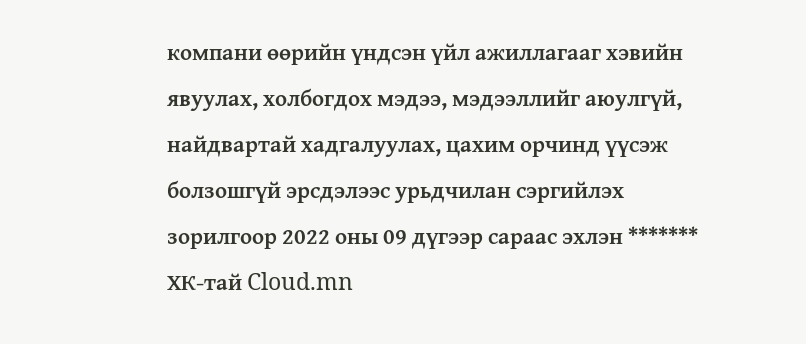компани өөрийн үндсэн үйл ажиллагааг хэвийн явуулах, холбогдох мэдээ, мэдээллийг аюулгүй, найдвартай хадгалуулах, цахим орчинд үүсэж болзошгүй эрсдэлээс урьдчилан сэргийлэх зорилгоор 2022 оны 09 дүгээр сараас эхлэн ******* ХК-тай Cloud.mn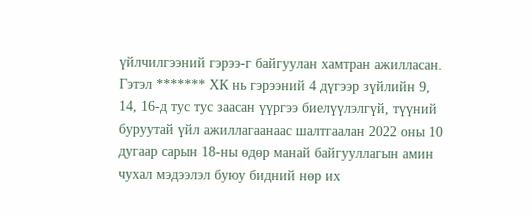үйлчилгээний гэрээ-г байгуулан хамтран ажилласан.
Гэтэл ******* ХК нь гэрээний 4 дүгээр зүйлийн 9, 14, 16-д тус тус заасан үүргээ биелүүлэлгүй, түүний буруутай үйл ажиллагаанаас шалтгаалан 2022 оны 10 дугаар сарын 18-ны өдөр манай байгууллагын амин чухал мэдээлэл буюу бидний нөр их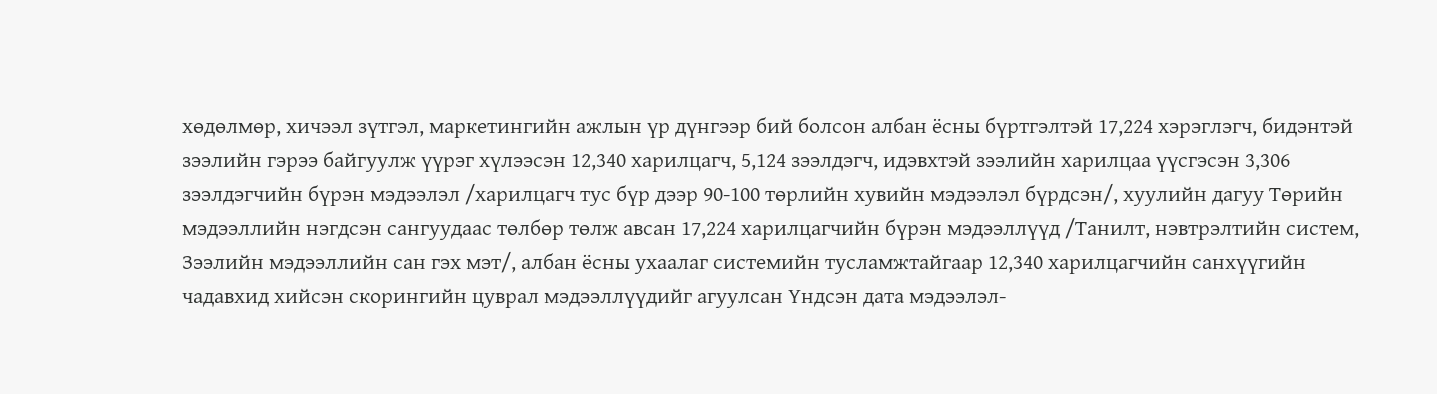хөдөлмөр, хичээл зүтгэл, маркетингийн ажлын үр дүнгээр бий болсон албан ёсны бүртгэлтэй 17,224 хэрэглэгч, бидэнтэй зээлийн гэрээ байгуулж үүрэг хүлээсэн 12,340 харилцагч, 5,124 зээлдэгч, идэвхтэй зээлийн харилцаа үүсгэсэн 3,306 зээлдэгчийн бүрэн мэдээлэл /харилцагч тус бүр дээр 90-100 төрлийн хувийн мэдээлэл бүрдсэн/, хуулийн дагуу Төрийн мэдээллийн нэгдсэн сангуудаас төлбөр төлж авсан 17,224 харилцагчийн бүрэн мэдээллүүд /Танилт, нэвтрэлтийн систем, Зээлийн мэдээллийн сан гэх мэт/, албан ёсны ухаалаг системийн тусламжтайгаар 12,340 харилцагчийн санхүүгийн чадавхид хийсэн скорингийн цуврал мэдээллүүдийг агуулсан Үндсэн дата мэдээлэл-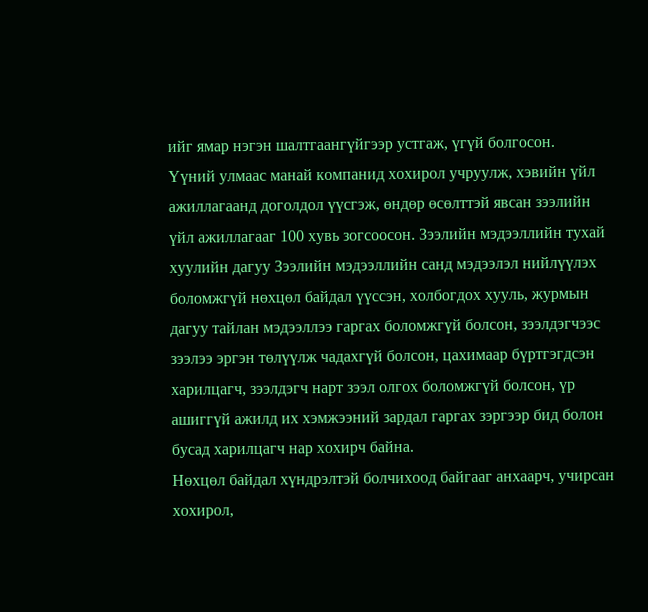ийг ямар нэгэн шалтгаангүйгээр устгаж, үгүй болгосон.
Үүний улмаас манай компанид хохирол учруулж, хэвийн үйл ажиллагаанд доголдол үүсгэж, өндөр өсөлттэй явсан зээлийн үйл ажиллагааг 100 хувь зогсоосон. Зээлийн мэдээллийн тухай хуулийн дагуу Зээлийн мэдээллийн санд мэдээлэл нийлүүлэх боломжгүй нөхцөл байдал үүссэн, холбогдох хууль, журмын дагуу тайлан мэдээллээ гаргах боломжгүй болсон, зээлдэгчээс зээлээ эргэн төлүүлж чадахгүй болсон, цахимаар бүртгэгдсэн харилцагч, зээлдэгч нарт зээл олгох боломжгүй болсон, үр ашиггүй ажилд их хэмжээний зардал гаргах зэргээр бид болон бусад харилцагч нар хохирч байна.
Нөхцөл байдал хүндрэлтэй болчихоод байгааг анхаарч, учирсан хохирол,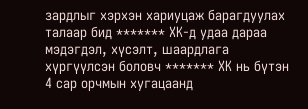зардлыг хэрхэн хариуцаж барагдуулах талаар бид ******* ХК-д удаа дараа мэдэгдэл, хүсэлт, шаардлага хүргүүлсэн боловч ******* ХК нь бүтэн 4 сар орчмын хугацаанд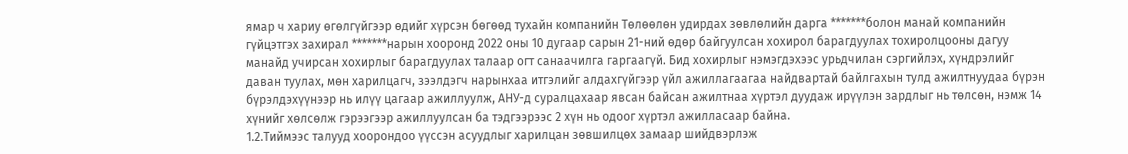ямар ч хариу өгөлгүйгээр өдийг хүрсэн бөгөөд тухайн компанийн Төлөөлөн удирдах зөвлөлийн дарга *******болон манай компанийн гүйцэтгэх захирал *******нарын хооронд 2022 оны 10 дугаар сарын 21-ний өдөр байгуулсан хохирол барагдуулах тохиролцооны дагуу манайд учирсан хохирлыг барагдуулах талаар огт санаачилга гаргаагүй. Бид хохирлыг нэмэгдэхээс урьдчилан сэргийлэх, хүндрэлийг даван туулах, мөн харилцагч, зээлдэгч нарынхаа итгэлийг алдахгүйгээр үйл ажиллагаагаа найдвартай байлгахын тулд ажилтнуудаа бүрэн бүрэлдэхүүнээр нь илүү цагаар ажиллуулж, АНУ-д суралцахаар явсан байсан ажилтнаа хүртэл дуудаж ирүүлэн зардлыг нь төлсөн, нэмж 14 хүнийг хөлсөлж гэрээгээр ажиллуулсан ба тэдгээрээс 2 хүн нь одоог хүртэл ажилласаар байна.
1.2.Тиймээс талууд хоорондоо үүссэн асуудлыг харилцан зөвшилцөх замаар шийдвэрлэж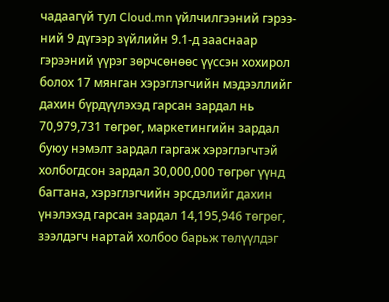чадаагүй тул Cloud.mn үйлчилгээний гэрээ-ний 9 дүгээр зүйлийн 9.1-д зааснаар гэрээний үүрэг зөрчсөнөөс үүссэн хохирол болох 17 мянган хэрэглэгчийн мэдээллийг дахин бүрдүүлэхэд гарсан зардал нь 70,979,731 төгрөг, маркетингийн зардал буюу нэмэлт зардал гаргаж хэрэглэгчтэй холбогдсон зардал 30,000,000 төгрөг үүнд багтана, хэрэглэгчийн эрсдэлийг дахин үнэлэхэд гарсан зардал 14,195,946 төгрөг, зээлдэгч нартай холбоо барьж төлүүлдэг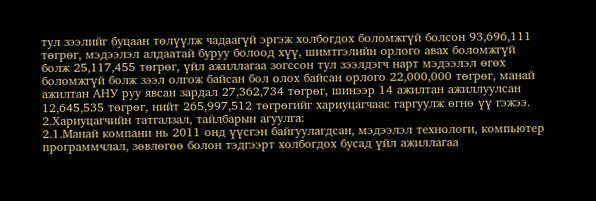тул зээлийг буцаан төлүүлж чадаагүй эргэж холбогдох боломжгүй болсон 93,696,111 төгрөг, мэдээлэл алдаатай буруу болоод хүү, шимтгэлийн орлого авах боломжгүй болж 25,117,455 төгрөг, үйл ажиллагаа зогссон тул зээлдэгч нарт мэдээлэл өгөх боломжгүй болж зээл олгож байсан бол олох байсан орлого 22,000,000 төгрөг, манай ажилтан АНУ руу явсан зардал 27,362,734 төгрөг, шинээр 14 ажилтан ажиллуулсан 12,645,535 төгрөг, нийт 265,997,512 төгрөгийг хариуцагчаас гаргуулж өгнө үү гэжээ.
2.Хариуцагчийн татгалзал, тайлбарын агуулга:
2.1.Манай компани нь 2011 онд үүсгэн байгуулагдсан, мэдээлэл технологи, компьютер программчлал, зөвлөгөө болон тэдгээрт холбогдох бусад үйл ажиллагаа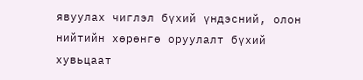явуулах чиглэл бүхий үндэсний, олон нийтийн хөрөнгө оруулалт бүхий хувьцаат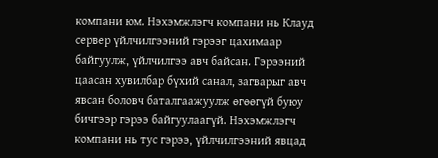компани юм. Нэхэмжлэгч компани нь Клауд сервер үйлчилгээний гэрээг цахимаар байгуулж, үйлчилгээ авч байсан. Гэрээний цаасан хувилбар бүхий санал, загварыг авч явсан боловч баталгаажуулж өгөөгүй буюу бичгээр гэрээ байгуулаагүй. Нэхэмжлэгч компани нь тус гэрээ, үйлчилгээний явцад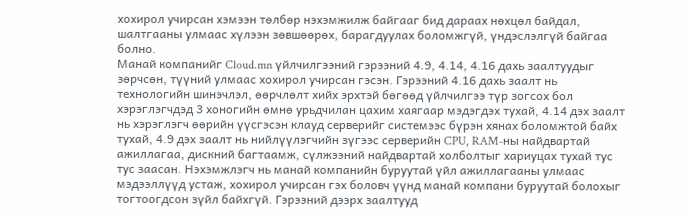хохирол учирсан хэмээн төлбөр нэхэмжилж байгааг бид дараах нөхцөл байдал, шалтгааны улмаас хүлээн зөвшөөрөх, барагдуулах боломжгүй, үндэслэлгүй байгаа болно.
Манай компанийг Cloud.mn үйлчилгээний гэрээний 4.9, 4.14, 4.16 дахь заалтуудыг зөрчсөн, түүний улмаас хохирол учирсан гэсэн. Гэрээний 4.16 дахь заалт нь технологийн шинэчлэл, өөрчлөлт хийх эрхтэй бөгөөд үйлчилгээ түр зогсох бол хэрэглэгчдэд 3 хоногийн өмнө урьдчилан цахим хаягаар мэдэгдэх тухай, 4.14 дэх заалт нь хэрэглэгч өөрийн үүсгэсэн клауд серверийг системээс бүрэн хянах боломжтой байх тухай, 4.9 дэх заалт нь нийлүүлэгчийн зүгээс серверийн CPU, RAM-ны найдвартай ажиллагаа, дискний багтаамж, сүлжээний найдвартай холболтыг хариуцах тухай тус тус заасан. Нэхэмжлэгч нь манай компанийн буруутай үйл ажиллагааны улмаас мэдээллүүд устаж, хохирол учирсан гэх боловч үүнд манай компани буруутай болохыг тогтоогдсон зүйл байхгүй. Гэрээний дээрх заалтууд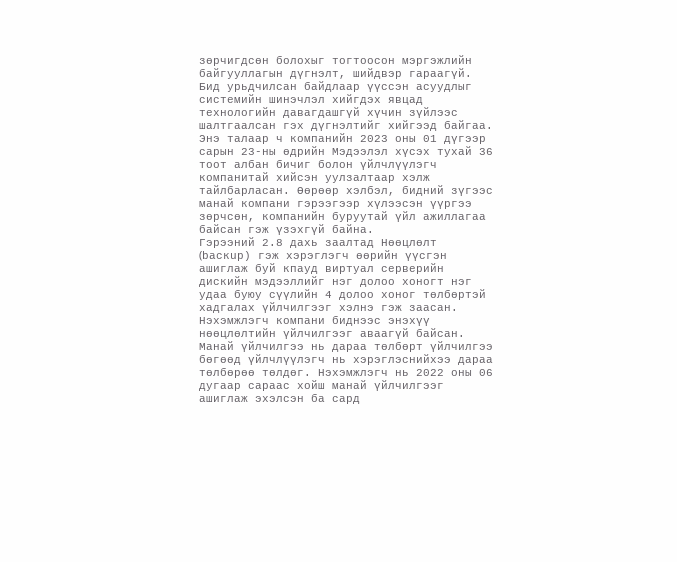зөрчигдсөн болохыг тогтоосон мэргэжлийн байгууллагын дүгнэлт, шийдвэр гараагүй. Бид урьдчилсан байдлаар үүссэн асуудлыг системийн шинэчлэл хийгдэх явцад технологийн давагдашгүй хүчин зүйлээс шалтгаалсан гэх дүгнэлтийг хийгээд байгаа. Энэ талаар ч компанийн 2023 оны 01 дүгээр сарын 23-ны өдрийн Мэдээлэл хүсэх тухай 36 тоот албан бичиг болон үйлчлүүлэгч компанитай хийсэн уулзалтаар хэлж тайлбарласан. Өөрөөр хэлбэл, бидний зүгээс манай компани гэрээгээр хүлээсэн үүргээ зөрчсөн, компанийн буруутай үйл ажиллагаа байсан гэж үзэхгүй байна.
Гэрээний 2.8 дахь заалтад Нөөцлөлт (bаскuр) гэж хэрэглэгч өөрийн үүсгэн ашиглаж буй кпауд виртуал серверийн дискийн мэдээллийг нэг долоо хоногт нэг удаа буюу сүүлийн 4 долоо хоног төлбөртэй хадгалах үйлчилгээг хэлнэ гэж заасан. Нэхэмжлэгч компани биднээс энэхүү нөөцлөлтийн үйлчилгээг аваагүй байсан. Манай үйлчилгээ нь дараа төлбөрт үйлчилгээ бөгөөд үйлчлүүлэгч нь хэрэглэснийхээ дараа төлбөрөө төлдөг. Нэхэмжлэгч нь 2022 оны 06 дугаар сараас хойш манай үйлчилгээг ашиглаж эхэлсэн ба сард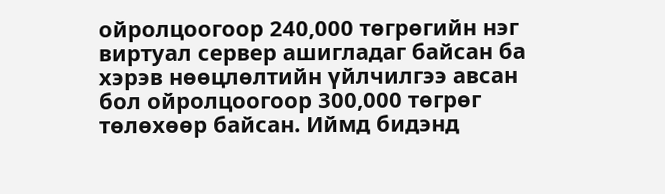ойролцоогоор 240,000 төгрөгийн нэг виртуал сервер ашигладаг байсан ба хэрэв нөөцлөлтийн үйлчилгээ авсан бол ойролцоогоор 300,000 төгрөг төлөхөөр байсан. Иймд бидэнд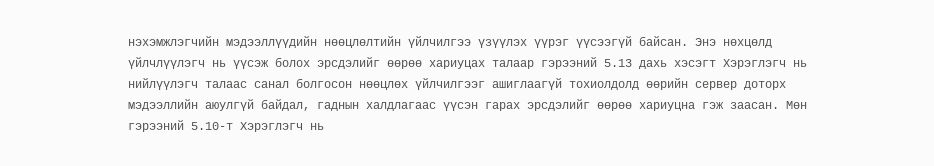нэхэмжлэгчийн мэдээллүүдийн нөөцлөлтийн үйлчилгээ үзүүлэх үүрэг үүсээгүй байсан. Энэ нөхцөлд үйлчлүүлэгч нь үүсэж болох эрсдэлийг өөрөө хариуцах талаар гэрээний 5.13 дахь хэсэгт Хэрэглэгч нь нийлүүлэгч талаас санал болгосон нөөцлөх үйлчилгээг ашиглаагүй тохиолдолд өөрийн сервер доторх мэдээллийн аюулгүй байдал, гаднын халдлагаас үүсэн гарах эрсдэлийг өөрөө хариуцна гэж заасан. Мөн гэрээний 5.10-т Хэрэглэгч нь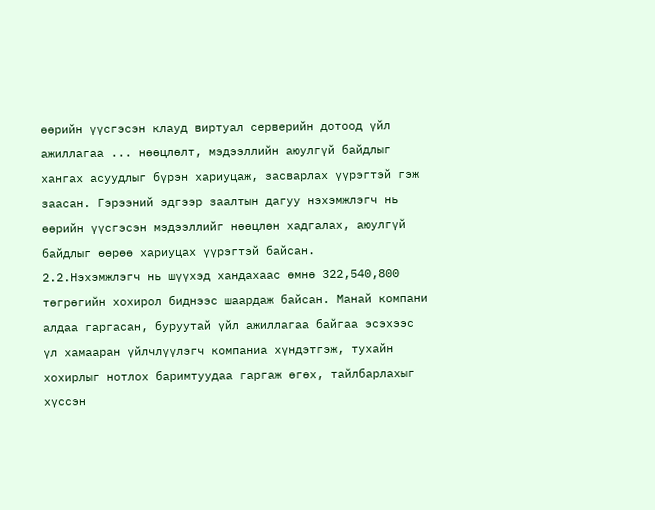өөрийн үүсгэсэн клауд виртуал серверийн дотоод үйл ажиллагаа ... нөөцлөлт, мэдээллийн аюулгүй байдлыг хангах асуудлыг бүрэн хариуцаж, засварлах үүрэгтэй гэж заасан. Гэрээний эдгээр заалтын дагуу нэхэмжлэгч нь өөрийн үүсгэсэн мэдээллийг нөөцлөн хадгалах, аюулгүй байдлыг өөрөө хариуцах үүрэгтэй байсан.
2.2.Нэхэмжлэгч нь шүүхэд хандахаас өмнө 322,540,800 төгрөгийн хохирол биднээс шаардаж байсан. Манай компани алдаа гаргасан, буруутай үйл ажиллагаа байгаа эсэхээс үл хамааран үйлчлүүлэгч компаниа хүндэтгэж, тухайн хохирлыг нотлох баримтуудаа гаргаж өгөх, тайлбарлахыг хүссэн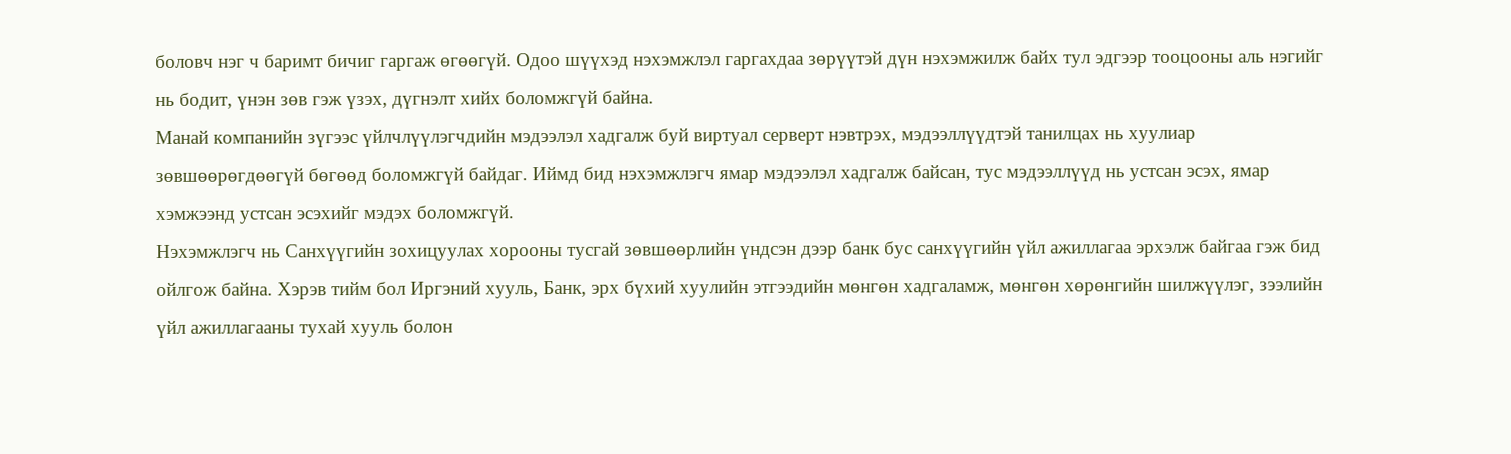боловч нэг ч баримт бичиг гаргаж өгөөгүй. Одоо шүүхэд нэхэмжлэл гаргахдаа зөрүүтэй дүн нэхэмжилж байх тул эдгээр тооцооны аль нэгийг нь бодит, үнэн зөв гэж үзэх, дүгнэлт хийх боломжгүй байна.
Манай компанийн зүгээс үйлчлүүлэгчдийн мэдээлэл хадгалж буй виртуал серверт нэвтрэх, мэдээллүүдтэй танилцах нь хуулиар зөвшөөрөгдөөгүй бөгөөд боломжгүй байдаг. Иймд бид нэхэмжлэгч ямар мэдээлэл хадгалж байсан, тус мэдээллүүд нь устсан эсэх, ямар хэмжээнд устсан эсэхийг мэдэх боломжгүй.
Нэхэмжлэгч нь Санхүүгийн зохицуулах хорооны тусгай зөвшөөрлийн үндсэн дээр банк бус санхүүгийн үйл ажиллагаа эрхэлж байгаа гэж бид ойлгож байна. Хэрэв тийм бол Иргэний хууль, Банк, эрх бүхий хуулийн этгээдийн мөнгөн хадгаламж, мөнгөн хөрөнгийн шилжүүлэг, зээлийн үйл ажиллагааны тухай хууль болон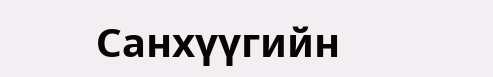Санхүүгийн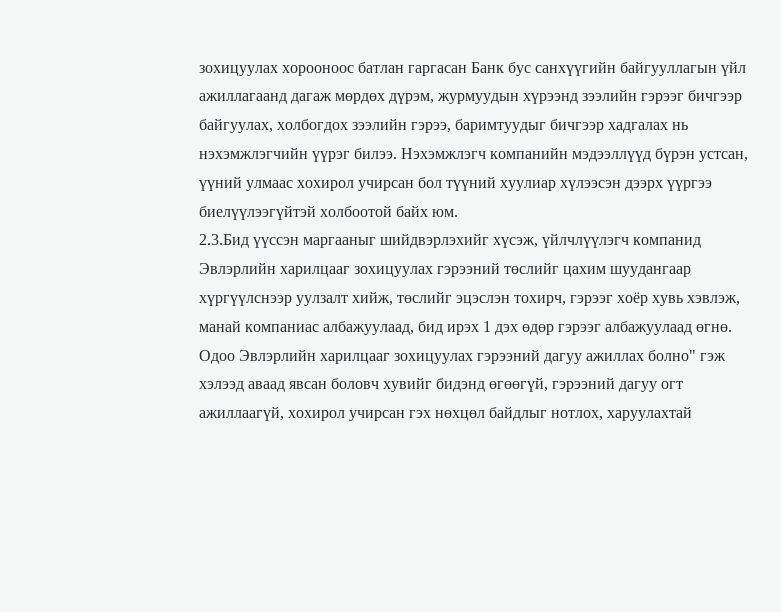зохицуулах хорооноос батлан гаргасан Банк бус санхүүгийн байгууллагын үйл ажиллагаанд дагаж мөрдөх дүрэм, журмуудын хүрээнд зээлийн гэрээг бичгээр байгуулах, холбогдох зээлийн гэрээ, баримтуудыг бичгээр хадгалах нь нэхэмжлэгчийн үүрэг билээ. Нэхэмжлэгч компанийн мэдээллүүд бүрэн устсан, үүний улмаас хохирол учирсан бол түүний хуулиар хүлээсэн дээрх үүргээ биелүүлээгүйтэй холбоотой байх юм.
2.3.Бид үүссэн маргааныг шийдвэрлэхийг хүсэж, үйлчлүүлэгч компанид Эвлэрлийн харилцааг зохицуулах гэрээний төслийг цахим шуудангаар хүргүүлснээр уулзалт хийж, төслийг эцэслэн тохирч, гэрээг хоёр хувь хэвлэж, манай компаниас албажуулаад, бид ирэх 1 дэх өдөр гэрээг албажуулаад өгнө. Одоо Эвлэрлийн харилцааг зохицуулах гэрээний дагуу ажиллах болно" гэж хэлээд аваад явсан боловч хувийг бидэнд өгөөгүй, гэрээний дагуу огт ажиллаагүй, хохирол учирсан гэх нөхцөл байдлыг нотлох, харуулахтай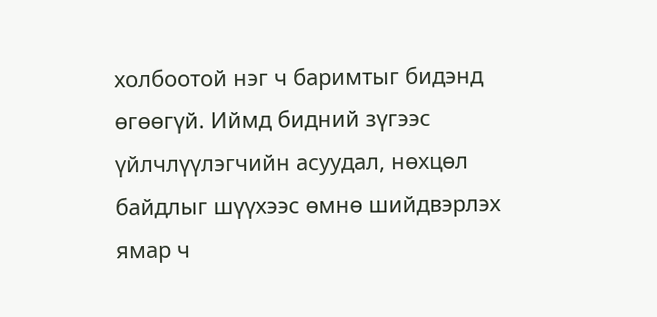холбоотой нэг ч баримтыг бидэнд өгөөгүй. Иймд бидний зүгээс үйлчлүүлэгчийн асуудал, нөхцөл байдлыг шүүхээс өмнө шийдвэрлэх ямар ч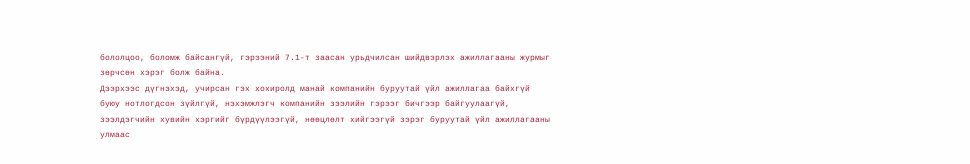бололцоо, боломж байсангүй, гэрээний 7.1-т заасан урьдчилсан шийдвэрлэх ажиллагааны журмыг зөрчсөн хэрэг болж байна.
Дээрхээс дүгнэхэд, учирсан гэх хохиролд манай компанийн буруутай үйл ажиллагаа байхгүй буюу нотлогдсон зүйлгүй, нэхэмжлэгч компанийн зээлийн гэрээг бичгээр байгуулаагүй, зээлдэгчийн хувийн хэргийг бүрдүүлээгүй, нөөцлөлт хийгээгүй зэрэг буруутай үйл ажиллагааны улмаас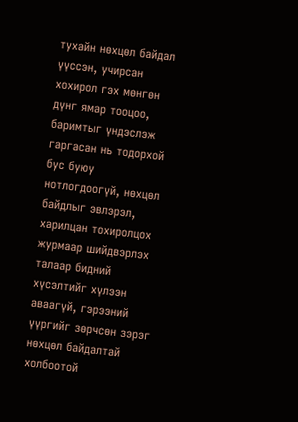тухайн нөхцөл байдал үүссэн, учирсан хохирол гэх мөнгөн дүнг ямар тооцоо, баримтыг үндэслэж гаргасан нь тодорхой бус буюу нотлогдоогүй, нөхцөл байдлыг эвлэрэл, харилцан тохиролцох журмаар шийдвэрлэх талаар бидний хүсэлтийг хүлээн аваагүй, гэрээний үүргийг зөрчсөн зэрэг нөхцөл байдалтай холбоотой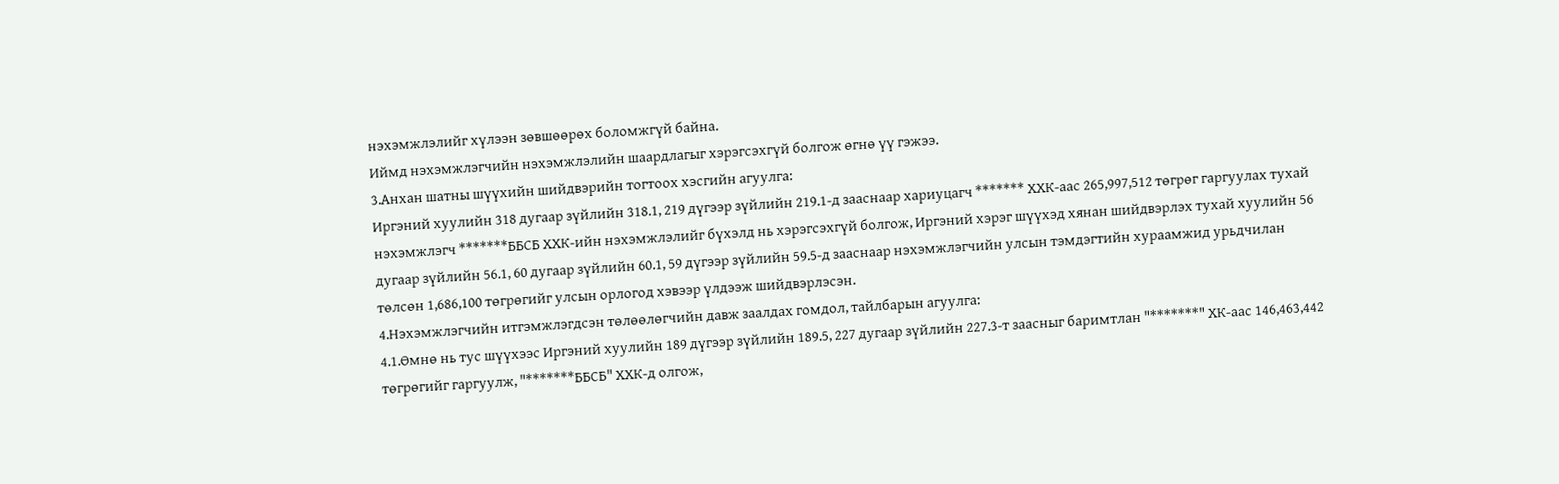нэхэмжлэлийг хүлээн зөвшөөрөх боломжгүй байна.
Иймд нэхэмжлэгчийн нэхэмжлэлийн шаардлагыг хэрэгсэхгүй болгож өгнө үү гэжээ.
3.Анхан шатны шүүхийн шийдвэрийн тогтоох хэсгийн агуулга:
Иргэний хуулийн 318 дугаар зүйлийн 318.1, 219 дүгээр зүйлийн 219.1-д зааснаар хариуцагч ******* ХХК-аас 265,997,512 төгрөг гаргуулах тухай нэхэмжлэгч *******ББСБ ХХК-ийн нэхэмжлэлийг бүхэлд нь хэрэгсэхгүй болгож, Иргэний хэрэг шүүхэд хянан шийдвэрлэх тухай хуулийн 56 дугаар зүйлийн 56.1, 60 дугаар зүйлийн 60.1, 59 дүгээр зүйлийн 59.5-д зааснаар нэхэмжлэгчийн улсын тэмдэгтийн хураамжид урьдчилан төлсөн 1,686,100 төгрөгийг улсын орлогод хэвээр үлдээж шийдвэрлэсэн.
4.Нэхэмжлэгчийн итгэмжлэгдсэн төлөөлөгчийн давж заалдах гомдол, тайлбарын агуулга:
4.1.Өмнө нь тус шүүхээс Иргэний хуулийн 189 дүгээр зүйлийн 189.5, 227 дугаар зүйлийн 227.3-т заасныг баримтлан "*******" ХК-аас 146,463,442 төгрөгийг гаргуулж, "*******ББСБ" ХХК-д олгож,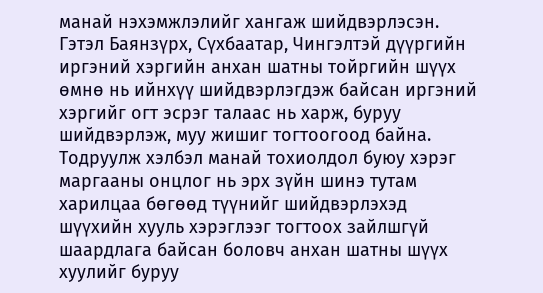манай нэхэмжлэлийг хангаж шийдвэрлэсэн. Гэтэл Баянзүрх, Сүхбаатар, Чингэлтэй дүүргийн иргэний хэргийн анхан шатны тойргийн шүүх өмнө нь ийнхүү шийдвэрлэгдэж байсан иргэний хэргийг огт эсрэг талаас нь харж, буруу шийдвэрлэж, муу жишиг тогтоогоод байна. Тодруулж хэлбэл манай тохиолдол буюу хэрэг маргааны онцлог нь эрх зүйн шинэ тутам харилцаа бөгөөд түүнийг шийдвэрлэхэд шүүхийн хууль хэрэглээг тогтоох зайлшгүй шаардлага байсан боловч анхан шатны шүүх хуулийг буруу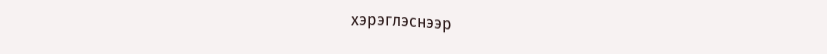хэрэглэснээр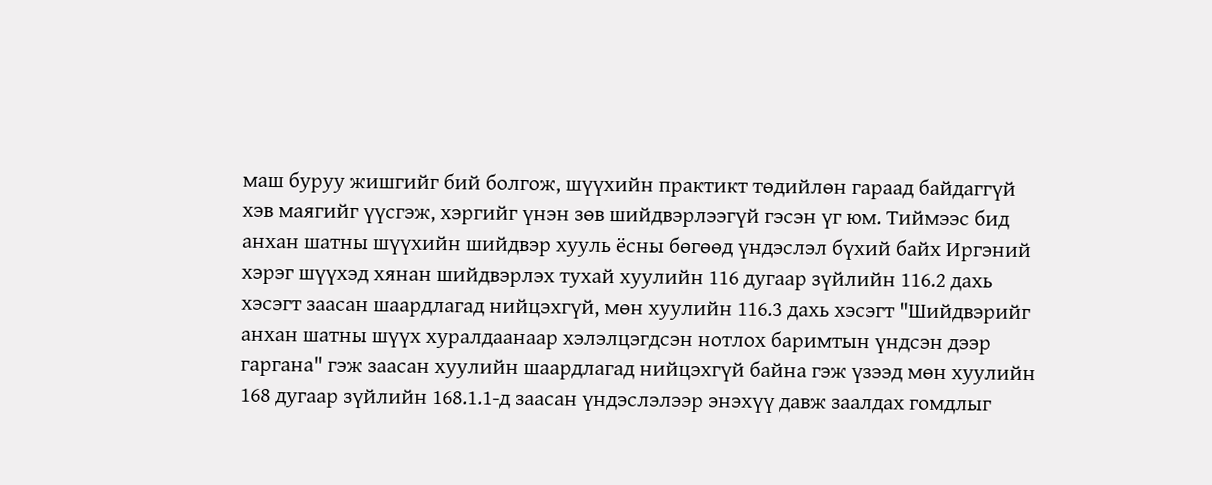маш буруу жишгийг бий болгож, шүүхийн практикт төдийлөн гараад байдаггүй хэв маягийг үүсгэж, хэргийг үнэн зөв шийдвэрлээгүй гэсэн үг юм. Тиймээс бид анхан шатны шүүхийн шийдвэр хууль ёсны бөгөөд үндэслэл бүхий байх Иргэний хэрэг шүүхэд хянан шийдвэрлэх тухай хуулийн 116 дугаар зүйлийн 116.2 дахь хэсэгт заасан шаардлагад нийцэхгүй, мөн хуулийн 116.3 дахь хэсэгт "Шийдвэрийг анхан шатны шүүх хуралдаанаар хэлэлцэгдсэн нотлох баримтын үндсэн дээр гаргана" гэж заасан хуулийн шаардлагад нийцэхгүй байна гэж үзээд мөн хуулийн 168 дугаар зүйлийн 168.1.1-д заасан үндэслэлээр энэхүү давж заалдах гомдлыг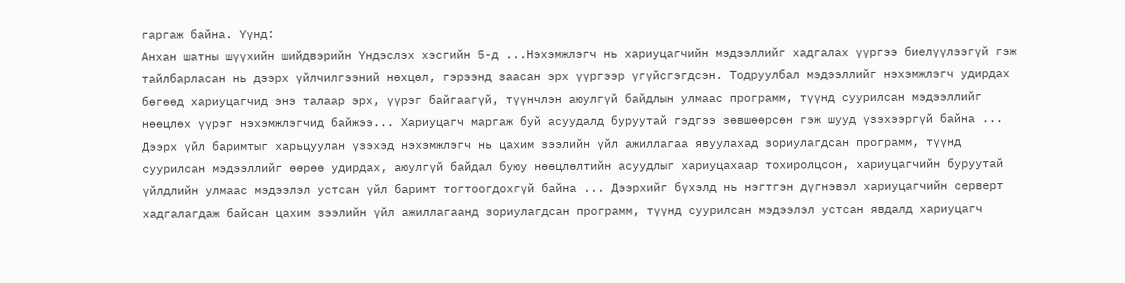гаргаж байна. Үүнд:
Анхан шатны шүүхийн шийдвэрийн Үндэслэх хэсгийн 5-д ...Нэхэмжлэгч нь хариуцагчийн мэдээллийг хадгалах үүргээ биелүүлээгүй гэж тайлбарласан нь дээрх үйлчилгээний нөхцөл, гэрээнд заасан эрх үүргээр үгүйсгэгдсэн. Тодруулбал мэдээллийг нэхэмжлэгч удирдах бөгөөд хариуцагчид энэ талаар эрх, үүрэг байгаагүй, түүнчлэн аюулгүй байдлын улмаас программ, түүнд суурилсан мэдээллийг нөөцлөх үүрэг нэхэмжлэгчид байжээ... Хариуцагч маргаж буй асуудалд буруутай гэдгээ зөвшөөрсөн гэж шууд үзэхээргүй байна ... Дээрх үйл баримтыг харьцуулан үзэхэд нэхэмжлэгч нь цахим зээлийн үйл ажиллагаа явуулахад зориулагдсан программ, түүнд суурилсан мэдээллийг өөрөө удирдах, аюулгүй байдал буюу нөөцлөлтийн асуудлыг хариуцахаар тохиролцсон, хариуцагчийн буруутай үйлдлийн улмаас мэдээлэл устсан үйл баримт тогтоогдохгүй байна ... Дээрхийг бүхэлд нь нэгтгэн дүгнэвэл хариуцагчийн серверт хадгалагдаж байсан цахим зээлийн үйл ажиллагаанд зориулагдсан программ, түүнд суурилсан мэдээлэл устсан явдалд хариуцагч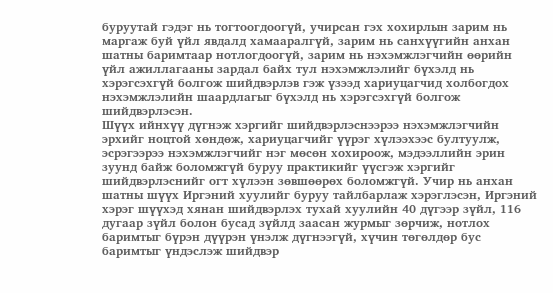буруутай гэдэг нь тогтоогдоогүй, учирсан гэх хохирлын зарим нь маргаж буй үйл явдалд хамааралгүй, зарим нь санхүүгийн анхан шатны баримтаар нотлогдоогүй, зарим нь нэхэмжлэгчийн өөрийн үйл ажиллагааны зардал байх тул нэхэмжлэлийг бүхэлд нь хэрэгсэхгүй болгож шийдвэрлэв гэж үзээд хариуцагчид холбогдох нэхэмжлэлийн шаардлагыг бүхэлд нь хэрэгсэхгүй болгож шийдвэрлэсэн.
Шүүх ийнхүү дүгнэж хэргийг шийдвэрлэснээрээ нэхэмжлэгчийн эрхийг ноцтой хөндөж, хариуцагчийг үүрэг хүлээхээс бултуулж, эсрэгээрээ нэхэмжлэгчийг нэг мөсөн хохироож, мэдээллийн эрин зуунд байж боломжгүй буруу практикийг үүсгэж хэргийг шийдвэрлэснийг огт хүлээн зөвшөөрөх боломжгүй. Учир нь анхан шатны шүүх Иргэний хуулийг буруу тайлбарлаж хэрэглэсэн, Иргэний хэрэг шүүхэд хянан шийдвэрлэх тухай хуулийн 40 дүгээр зүйл, 116 дугаар зүйл болон бусад зүйлд заасан журмыг зөрчиж, нотлох баримтыг бүрэн дүүрэн үнэлж дүгнээгүй, хүчин төгөлдөр бус баримтыг үндэслэж шийдвэр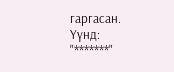гаргасан. Үүнд: "*******"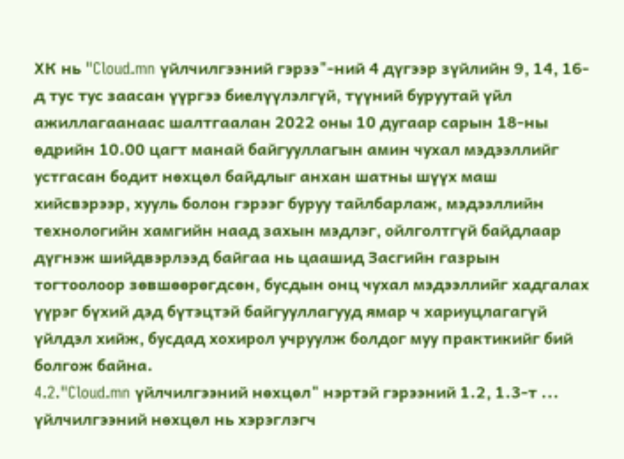ХК нь "Cloud.mn үйлчилгээний гэрээ"-ний 4 дүгээр зүйлийн 9, 14, 16-д тус тус заасан үүргээ биелүүлэлгүй, түүний буруутай үйл ажиллагаанаас шалтгаалан 2022 оны 10 дугаар сарын 18-ны өдрийн 10.00 цагт манай байгууллагын амин чухал мэдээллийг устгасан бодит нөхцөл байдлыг анхан шатны шүүх маш хийсвэрээр, хууль болон гэрээг буруу тайлбарлаж, мэдээллийн технологийн хамгийн наад захын мэдлэг, ойлголтгүй байдлаар дүгнэж шийдвэрлээд байгаа нь цаашид Засгийн газрын тогтоолоор зөвшөөрөгдсөн, бусдын онц чухал мэдээллийг хадгалах үүрэг бүхий дэд бүтэцтэй байгууллагууд ямар ч хариуцлагагүй үйлдэл хийж, бусдад хохирол учруулж болдог муу практикийг бий болгож байна.
4.2."Cloud.mn үйлчилгээний нөхцөл" нэртэй гэрээний 1.2, 1.3-т ... үйлчилгээний нөхцөл нь хэрэглэгч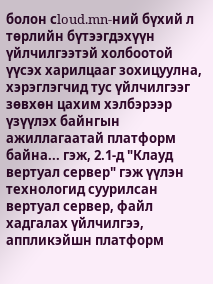болон сloud.mn-ний бүхий л төрлийн бүтээгдэхүүн үйлчилгээтэй холбоотой үүсэх харилцааг зохицуулна, хэрэглэгчид тус үйлчилгээг зөвхөн цахим хэлбэрээр үзүүлэх байнгын ажиллагаатай платформ байна... гэж, 2.1-д "Клауд вертуал сервер" гэж үүлэн технологид суурилсан вертуал сервер, файл хадгалах үйлчилгээ, аппликэйшн платформ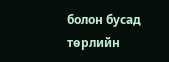болон бусад төрлийн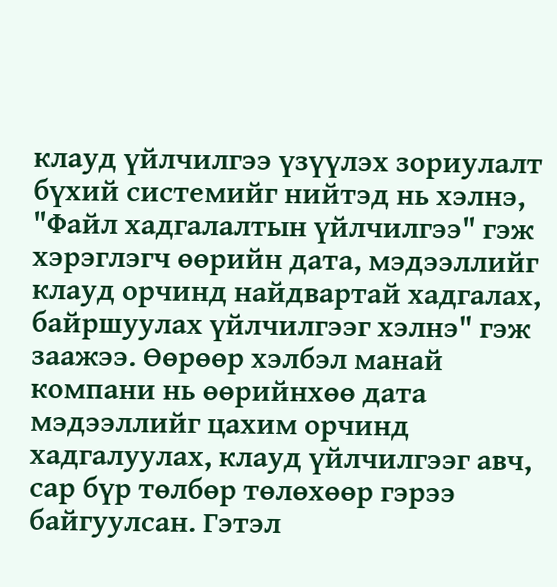клауд үйлчилгээ үзүүлэх зориулалт бүхий системийг нийтэд нь хэлнэ, "Файл хадгалалтын үйлчилгээ" гэж хэрэглэгч өөрийн дата, мэдээллийг клауд орчинд найдвартай хадгалах, байршуулах үйлчилгээг хэлнэ" гэж заажээ. Өөрөөр хэлбэл манай компани нь өөрийнхөө дата мэдээллийг цахим орчинд хадгалуулах, клауд үйлчилгээг авч, сар бүр төлбөр төлөхөөр гэрээ байгуулсан. Гэтэл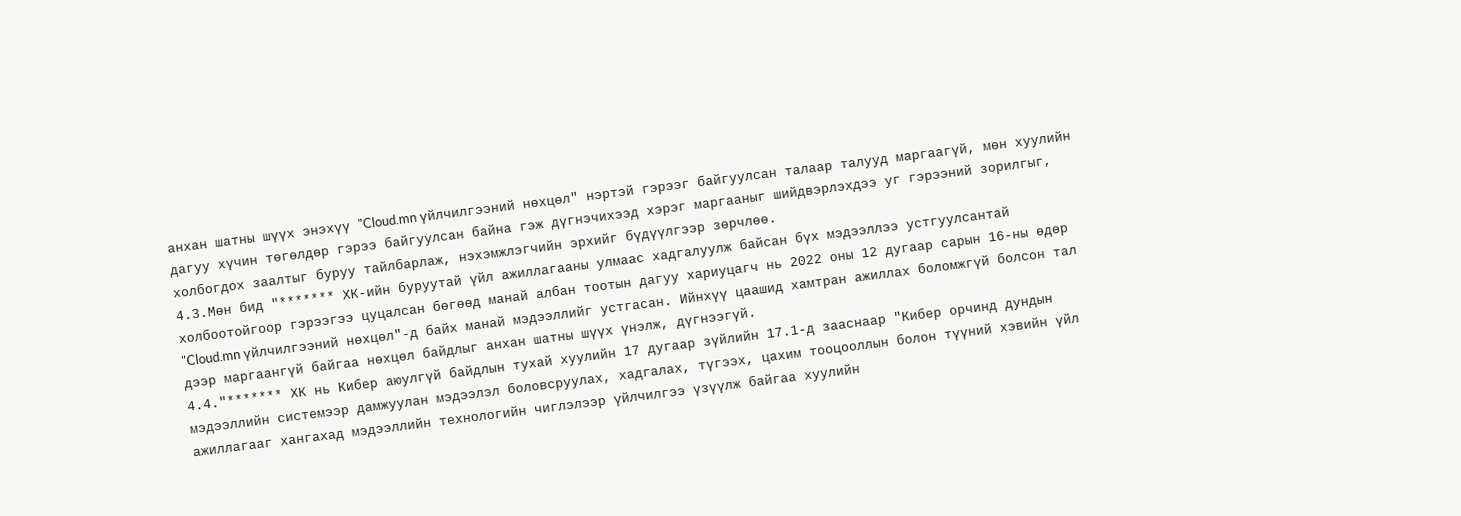анхан шатны шүүх энэхүү "Cloud.mn үйлчилгээний нөхцөл" нэртэй гэрээг байгуулсан талаар талууд маргаагүй, мөн хуулийн дагуу хүчин төгөлдөр гэрээ байгуулсан байна гэж дүгнэчихээд хэрэг маргааныг шийдвэрлэхдээ уг гэрээний зорилгыг, холбогдох заалтыг буруу тайлбарлаж, нэхэмжлэгчийн эрхийг бүдүүлгээр зөрчлөө.
4.3.Мөн бид "******* ХК-ийн буруутай үйл ажиллагааны улмаас хадгалуулж байсан бүх мэдээллээ устгуулсантай холбоотойгоор гэрээгээ цуцалсан бөгөөд манай албан тоотын дагуу хариуцагч нь 2022 оны 12 дугаар сарын 16-ны өдөр "Cloud.mn үйлчилгээний нөхцөл"-д байх манай мэдээллийг устгасан. Ийнхүү цаашид хамтран ажиллах боломжгүй болсон тал дээр маргаангүй байгаа нөхцөл байдлыг анхан шатны шүүх үнэлж, дүгнээгүй.
4.4."******* ХК нь Кибер аюулгүй байдлын тухай хуулийн 17 дугаар зүйлийн 17.1-д зааснаар "Кибер орчинд дундын мэдээллийн системээр дамжуулан мэдээлэл боловсруулах, хадгалах, түгээх, цахим тооцооллын болон түүний хэвийн үйл ажиллагааг хангахад мэдээллийн технологийн чиглэлээр үйлчилгээ үзүүлж байгаа хуулийн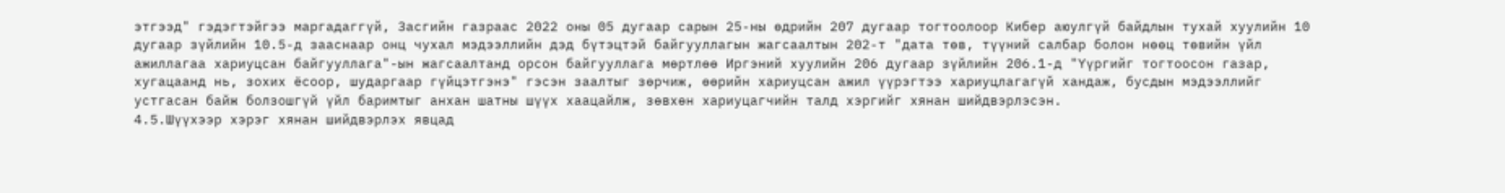этгээд" гэдэгтэйгээ маргадаггүй, Засгийн газраас 2022 оны 05 дугаар сарын 25-ны өдрийн 207 дугаар тогтоолоор Кибер аюулгүй байдлын тухай хуулийн 10 дугаар зүйлийн 10.5-д зааснаар онц чухал мэдээллийн дэд бүтэцтэй байгууллагын жагсаалтын 202-т "дата төв, түүний салбар болон нөөц төвийн үйл ажиллагаа хариуцсан байгууллага"-ын жагсаалтанд орсон байгууллага мөртлөө Иргэний хуулийн 206 дугаар зүйлийн 206.1-д "Үүргийг тогтоосон газар, хугацаанд нь, зохих ёсоор, шударгаар гүйцэтгэнэ" гэсэн заалтыг зөрчиж, өөрийн хариуцсан ажил үүрэгтээ хариуцлагагүй хандаж, бусдын мэдээллийг устгасан байж болзошгүй үйл баримтыг анхан шатны шүүх хаацайлж, зөвхөн хариуцагчийн талд хэргийг хянан шийдвэрлэсэн.
4.5.Шүүхээр хэрэг хянан шийдвэрлэх явцад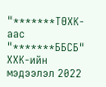"*******ТӨХК-аас "*******ББСБ" ХХК-ийн мэдээлэл 2022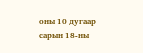оны 10 дугаар сарын 18-ны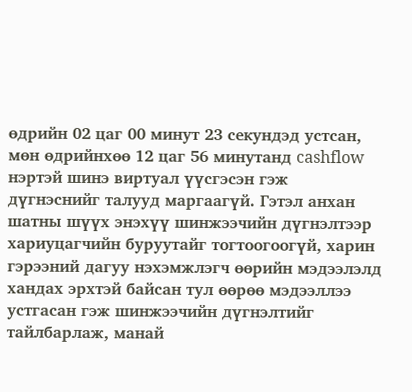өдрийн 02 цаг 00 минут 23 секундэд устсан, мөн өдрийнхөө 12 цаг 56 минутанд cashflow нэртэй шинэ виртуал үүсгэсэн гэж дүгнэснийг талууд маргаагүй. Гэтэл анхан шатны шүүх энэхүү шинжээчийн дүгнэлтээр хариуцагчийн буруутайг тогтоогоогүй, харин гэрээний дагуу нэхэмжлэгч өөрийн мэдээлэлд хандах эрхтэй байсан тул өөрөө мэдээллээ устгасан гэж шинжээчийн дүгнэлтийг тайлбарлаж, манай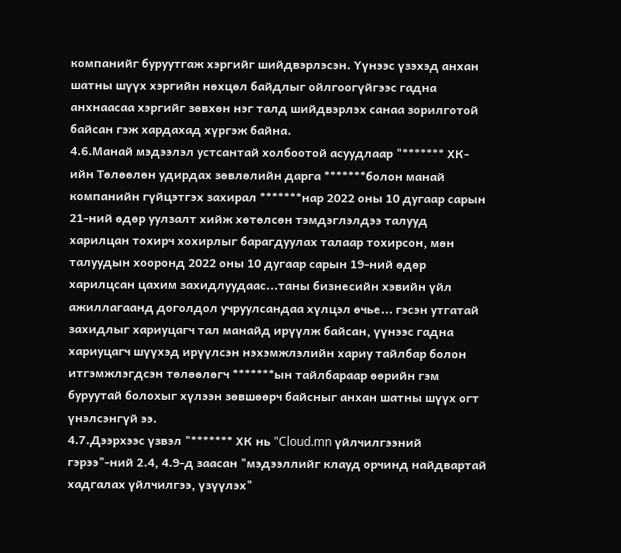компанийг буруутгаж хэргийг шийдвэрлэсэн. Үүнээс үзэхэд анхан шатны шүүх хэргийн нөхцөл байдлыг ойлгоогүйгээс гадна анхнаасаа хэргийг зөвхөн нэг талд шийдвэрлэх санаа зорилготой байсан гэж хардахад хүргэж байна.
4.6.Манай мэдээлэл устсантай холбоотой асуудлаар "******* ХК-ийн Төлөөлөн удирдах зөвлөлийн дарга *******болон манай компанийн гүйцэтгэх захирал *******нар 2022 оны 10 дугаар сарын 21-ний өдөр уулзалт хийж хөтөлсөн тэмдэглэлдээ талууд харилцан тохирч хохирлыг барагдуулах талаар тохирсон, мөн талуудын хооронд 2022 оны 10 дугаар сарын 19-ний өдөр харилцсан цахим захидлуудаас...таны бизнесийн хэвийн үйл ажиллагаанд доголдол учруулсандаа хүлцэл өчье... гэсэн утгатай захидлыг хариуцагч тал манайд ирүүлж байсан, үүнээс гадна хариуцагч шүүхэд ирүүлсэн нэхэмжлэлийн хариу тайлбар болон итгэмжлэгдсэн төлөөлөгч *******ын тайлбараар өөрийн гэм буруутай болохыг хүлээн зөвшөөрч байсныг анхан шатны шүүх огт үнэлсэнгүй ээ.
4.7.Дээрхээс үзвэл "******* ХК нь "Cloud.mn үйлчилгээний гэрээ"-ний 2.4, 4.9-д заасан "мэдээллийг клауд орчинд найдвартай хадгалах үйлчилгээ, үзүүлэх"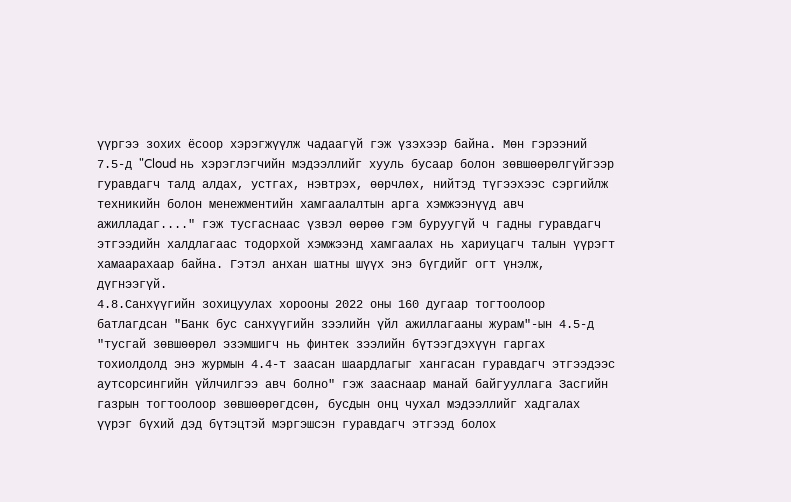үүргээ зохих ёсоор хэрэгжүүлж чадаагүй гэж үзэхээр байна. Мөн гэрээний 7.5-д "Cloud нь хэрэглэгчийн мэдээллийг хууль бусаар болон зөвшөөрөлгүйгээр гуравдагч талд алдах, устгах, нэвтрэх, өөрчлөх, нийтэд түгээхээс сэргийлж техникийн болон менежментийн хамгаалалтын арга хэмжээнүүд авч ажилладаг...." гэж тусгаснаас үзвэл өөрөө гэм буруугүй ч гадны гуравдагч этгээдийн халдлагаас тодорхой хэмжээнд хамгаалах нь хариуцагч талын үүрэгт хамаарахаар байна. Гэтэл анхан шатны шүүх энэ бүгдийг огт үнэлж, дүгнээгүй.
4.8.Санхүүгийн зохицуулах хорооны 2022 оны 160 дугаар тогтоолоор батлагдсан "Банк бус санхүүгийн зээлийн үйл ажиллагааны журам"-ын 4.5-д "тусгай зөвшөөрөл эзэмшигч нь финтек зээлийн бүтээгдэхүүн гаргах тохиолдолд энэ журмын 4.4-т заасан шаардлагыг хангасан гуравдагч этгээдээс аутсорсингийн үйлчилгээ авч болно" гэж зааснаар манай байгууллага Засгийн газрын тогтоолоор зөвшөөрөгдсөн, бусдын онц чухал мэдээллийг хадгалах үүрэг бүхий дэд бүтэцтэй мэргэшсэн гуравдагч этгээд болох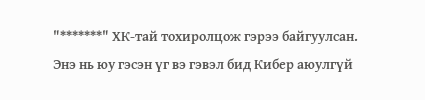"*******" ХК-тай тохиролцож гэрээ байгуулсан. Энэ нь юу гэсэн үг вэ гэвэл бид Кибер аюулгүй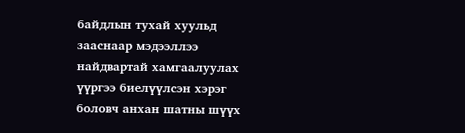байдлын тухай хуульд зааснаар мэдээллээ найдвартай хамгаалуулах үүргээ биелүүлсэн хэрэг боловч анхан шатны шүүх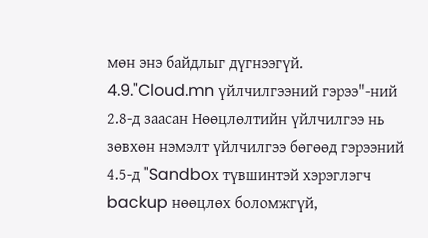мөн энэ байдлыг дүгнээгүй.
4.9."Cloud.mn үйлчилгээний гэрээ"-ний 2.8-д заасан Нөөцлөлтийн үйлчилгээ нь зөвхөн нэмэлт үйлчилгээ бөгөөд гэрээний 4.5-д "Sandboх түвшинтэй хэрэглэгч backup нөөцлөх боломжгүй,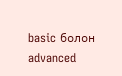basic болон advanced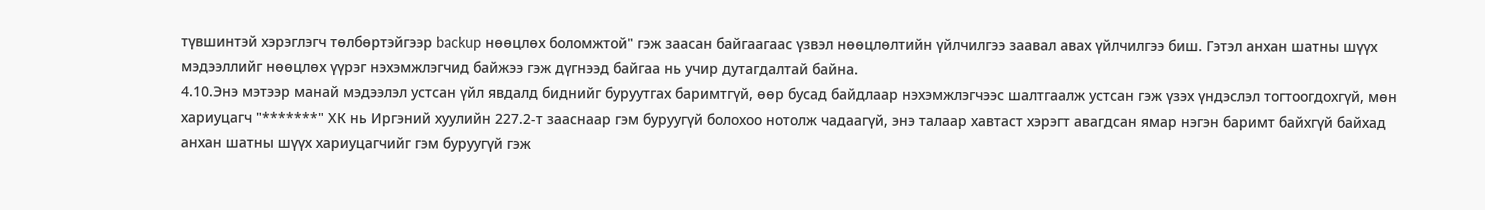түвшинтэй хэрэглэгч төлбөртэйгээр backup нөөцлөх боломжтой" гэж заасан байгаагаас үзвэл нөөцлөлтийн үйлчилгээ заавал авах үйлчилгээ биш. Гэтэл анхан шатны шүүх мэдээллийг нөөцлөх үүрэг нэхэмжлэгчид байжээ гэж дүгнээд байгаа нь учир дутагдалтай байна.
4.10.Энэ мэтээр манай мэдээлэл устсан үйл явдалд биднийг буруутгах баримтгүй, өөр бусад байдлаар нэхэмжлэгчээс шалтгаалж устсан гэж үзэх үндэслэл тогтоогдохгүй, мөн хариуцагч "*******" ХК нь Иргэний хуулийн 227.2-т зааснаар гэм буруугүй болохоо нотолж чадаагүй, энэ талаар хавтаст хэрэгт авагдсан ямар нэгэн баримт байхгүй байхад анхан шатны шүүх хариуцагчийг гэм буруугүй гэж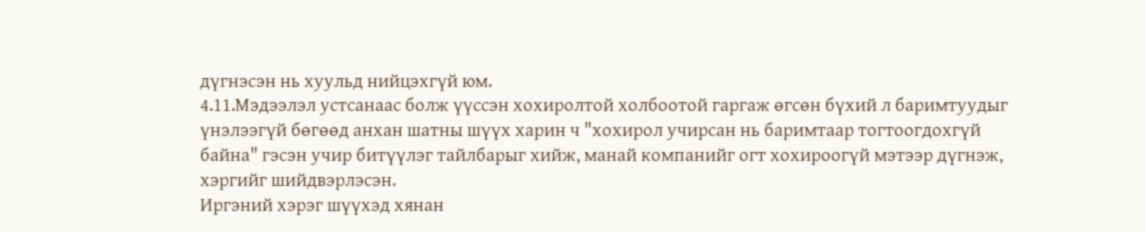дүгнэсэн нь хуульд нийцэхгүй юм.
4.11.Мэдээлэл устсанаас болж үүссэн хохиролтой холбоотой гаргаж өгсөн бүхий л баримтуудыг үнэлээгүй бөгөөд анхан шатны шүүх харин ч "хохирол учирсан нь баримтаар тогтоогдохгүй байна" гэсэн учир битүүлэг тайлбарыг хийж, манай компанийг огт хохироогүй мэтээр дүгнэж, хэргийг шийдвэрлэсэн.
Иргэний хэрэг шүүхэд хянан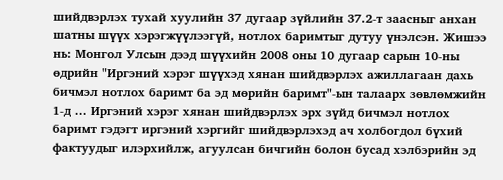шийдвэрлэх тухай хуулийн 37 дугаар зүйлийн 37.2-т заасныг анхан шатны шүүх хэрэгжүүлээгүй, нотлох баримтыг дутуу үнэлсэн. Жишээ нь: Монгол Улсын дээд шүүхийн 2008 оны 10 дугаар сарын 10-ны өдрийн "Иргэний хэрэг шүүхэд хянан шийдвэрлэх ажиллагаан дахь бичмэл нотлох баримт ба эд мөрийн баримт"-ын талаарх зөвлөмжийн 1-д ... Иргэний хэрэг хянан шийдвэрлэх эрх зүйд бичмэл нотлох баримт гэдэгт иргэний хэргийг шийдвэрлэхэд ач холбогдол бүхий фактуудыг илэрхийлж, агуулсан бичгийн болон бусад хэлбэрийн эд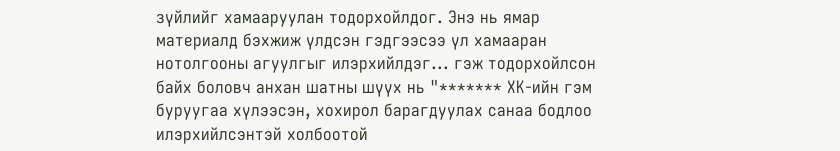зүйлийг хамааруулан тодорхойлдог. Энэ нь ямар материалд бэхжиж үлдсэн гэдгээсээ үл хамааран нотолгооны агуулгыг илэрхийлдэг... гэж тодорхойлсон байх боловч анхан шатны шүүх нь "******* ХК-ийн гэм буруугаа хүлээсэн, хохирол барагдуулах санаа бодлоо илэрхийлсэнтэй холбоотой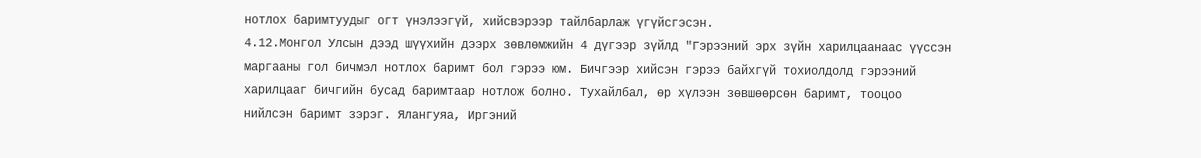нотлох баримтуудыг огт үнэлээгүй, хийсвэрээр тайлбарлаж үгүйсгэсэн.
4.12.Монгол Улсын дээд шүүхийн дээрх зөвлөмжийн 4 дүгээр зүйлд "Гэрээний эрх зүйн харилцаанаас үүссэн маргааны гол бичмэл нотлох баримт бол гэрээ юм. Бичгээр хийсэн гэрээ байхгүй тохиолдолд гэрээний харилцааг бичгийн бусад баримтаар нотлож болно. Тухайлбал, өр хүлээн зөвшөөрсөн баримт, тооцоо нийлсэн баримт зэрэг. Ялангуяа, Иргэний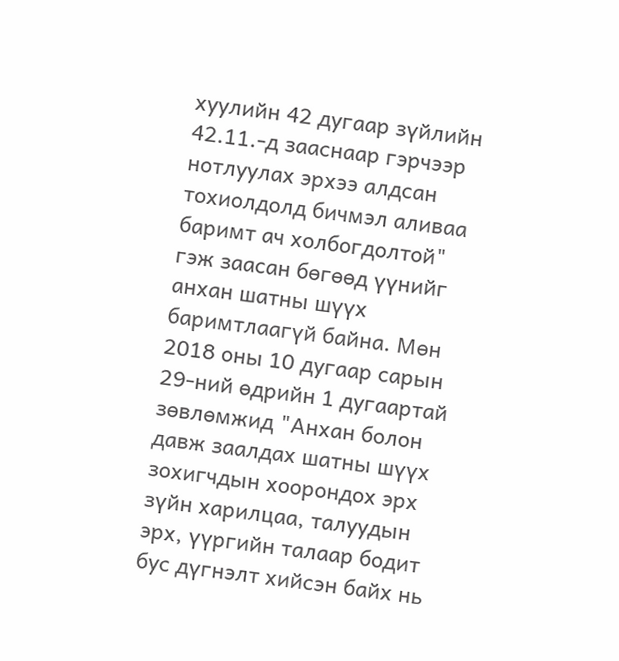хуулийн 42 дугаар зүйлийн 42.11.-д зааснаар гэрчээр нотлуулах эрхээ алдсан тохиолдолд бичмэл аливаа баримт ач холбогдолтой" гэж заасан бөгөөд үүнийг анхан шатны шүүх баримтлаагүй байна. Мөн 2018 оны 10 дугаар сарын 29-ний өдрийн 1 дугаартай зөвлөмжид "Анхан болон давж заалдах шатны шүүх зохигчдын хоорондох эрх зүйн харилцаа, талуудын эрх, үүргийн талаар бодит бус дүгнэлт хийсэн байх нь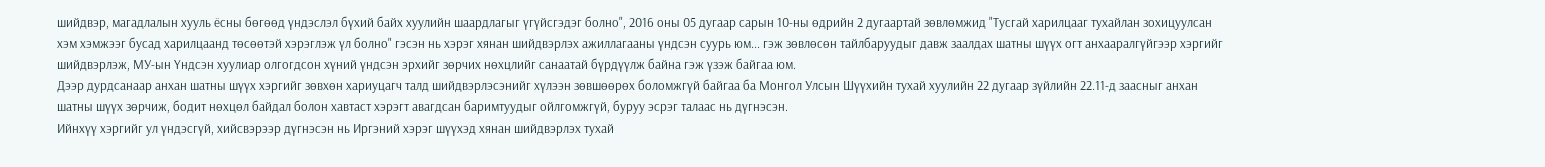шийдвэр, магадлалын хууль ёсны бөгөөд үндэслэл бүхий байх хуулийн шаардлагыг үгүйсгэдэг болно", 2016 оны 05 дугаар сарын 10-ны өдрийн 2 дугаартай зөвлөмжид "Тусгай харилцааг тухайлан зохицуулсан хэм хэмжээг бусад харилцаанд төсөөтэй хэрэглэж үл болно" гэсэн нь хэрэг хянан шийдвэрлэх ажиллагааны үндсэн суурь юм... гэж зөвлөсөн тайлбаруудыг давж заалдах шатны шүүх огт анхааралгүйгээр хэргийг шийдвэрлэж, МУ-ын Үндсэн хуулиар олгогдсон хүний үндсэн эрхийг зөрчих нөхцлийг санаатай бүрдүүлж байна гэж үзэж байгаа юм.
Дээр дурдсанаар анхан шатны шүүх хэргийг зөвхөн хариуцагч талд шийдвэрлэсэнийг хүлээн зөвшөөрөх боломжгүй байгаа ба Монгол Улсын Шүүхийн тухай хуулийн 22 дугаар зүйлийн 22.11-д заасныг анхан шатны шүүх зөрчиж, бодит нөхцөл байдал болон хавтаст хэрэгт авагдсан баримтуудыг ойлгомжгүй, буруу эсрэг талаас нь дүгнэсэн.
Ийнхүү хэргийг ул үндэсгүй, хийсвэрээр дүгнэсэн нь Иргэний хэрэг шүүхэд хянан шийдвэрлэх тухай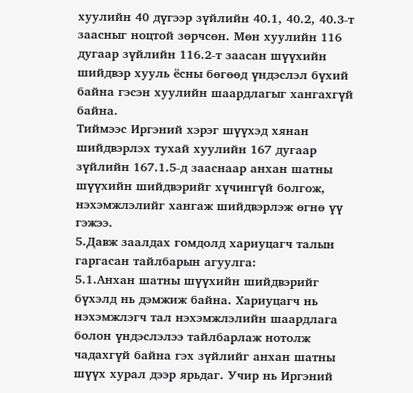хуулийн 40 дүгээр зүйлийн 40.1, 40.2, 40.3-т заасныг ноцтой зөрчсөн. Мөн хуулийн 116 дугаар зүйлийн 116.2-т заасан шүүхийн шийдвэр хууль ёсны бөгөөд үндэслэл бүхий байна гэсэн хуулийн шаардлагыг хангахгүй байна.
Тиймээс Иргэний хэрэг шүүхэд хянан шийдвэрлэх тухай хуулийн 167 дугаар зүйлийн 167.1.5-д зааснаар анхан шатны шүүхийн шийдвэрийг хүчингүй болгож, нэхэмжлэлийг хангаж шийдвэрлэж өгнө үү гэжээ.
5.Давж заалдах гомдолд хариуцагч талын гаргасан тайлбарын агуулга:
5.1.Анхан шатны шүүхийн шийдвэрийг бүхэлд нь дэмжиж байна. Хариуцагч нь нэхэмжлэгч тал нэхэмжлэлийн шаардлага болон үндэслэлээ тайлбарлаж нотолж чадахгүй байна гэх зүйлийг анхан шатны шүүх хурал дээр ярьдаг. Учир нь Иргэний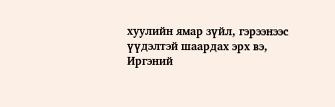хуулийн ямар зүйл, гэрээнээс үүдэлтэй шаардах эрх вэ, Иргэний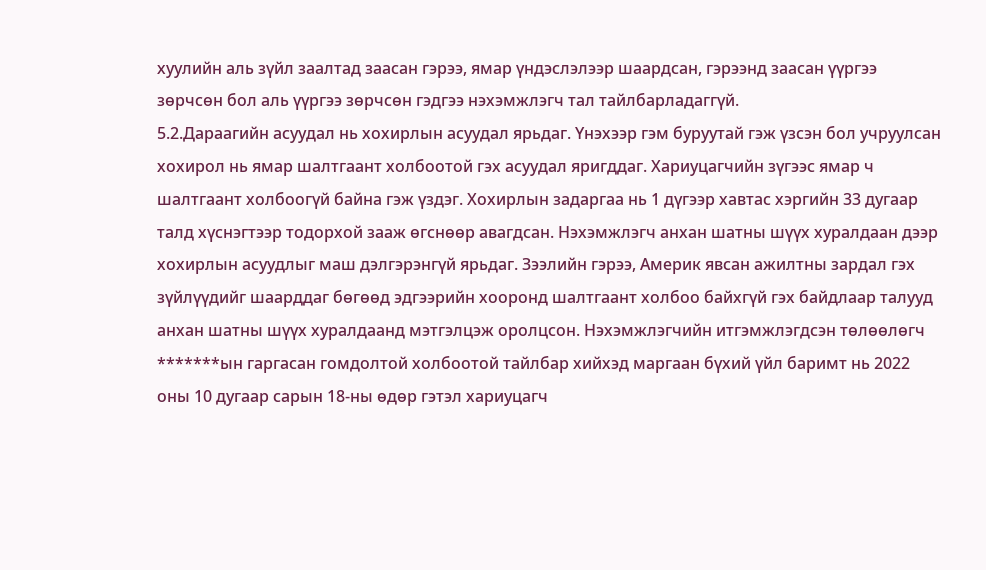хуулийн аль зүйл заалтад заасан гэрээ, ямар үндэслэлээр шаардсан, гэрээнд заасан үүргээ зөрчсөн бол аль үүргээ зөрчсөн гэдгээ нэхэмжлэгч тал тайлбарладаггүй.
5.2.Дараагийн асуудал нь хохирлын асуудал ярьдаг. Үнэхээр гэм буруутай гэж үзсэн бол учруулсан хохирол нь ямар шалтгаант холбоотой гэх асуудал яригддаг. Хариуцагчийн зүгээс ямар ч шалтгаант холбоогүй байна гэж үздэг. Хохирлын задаргаа нь 1 дүгээр хавтас хэргийн 33 дугаар талд хүснэгтээр тодорхой зааж өгснөөр авагдсан. Нэхэмжлэгч анхан шатны шүүх хуралдаан дээр хохирлын асуудлыг маш дэлгэрэнгүй ярьдаг. Зээлийн гэрээ, Америк явсан ажилтны зардал гэх зүйлүүдийг шаарддаг бөгөөд эдгээрийн хооронд шалтгаант холбоо байхгүй гэх байдлаар талууд анхан шатны шүүх хуралдаанд мэтгэлцэж оролцсон. Нэхэмжлэгчийн итгэмжлэгдсэн төлөөлөгч *******ын гаргасан гомдолтой холбоотой тайлбар хийхэд маргаан бүхий үйл баримт нь 2022 оны 10 дугаар сарын 18-ны өдөр гэтэл хариуцагч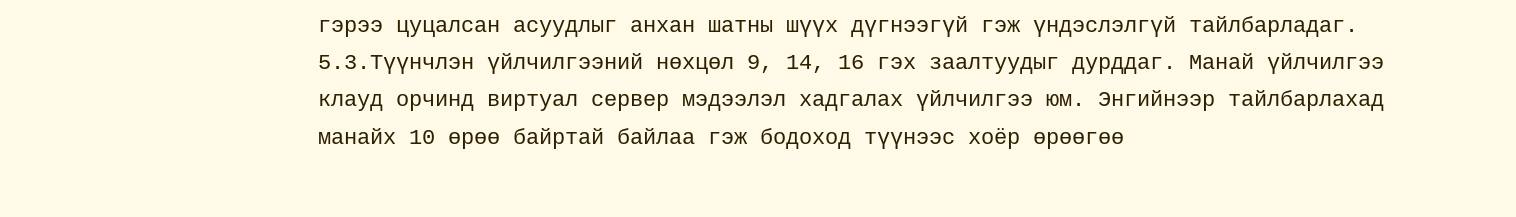гэрээ цуцалсан асуудлыг анхан шатны шүүх дүгнээгүй гэж үндэслэлгүй тайлбарладаг.
5.3.Түүнчлэн үйлчилгээний нөхцөл 9, 14, 16 гэх заалтуудыг дурддаг. Манай үйлчилгээ клауд орчинд виртуал сервер мэдээлэл хадгалах үйлчилгээ юм. Энгийнээр тайлбарлахад манайх 10 өрөө байртай байлаа гэж бодоход түүнээс хоёр өрөөгөө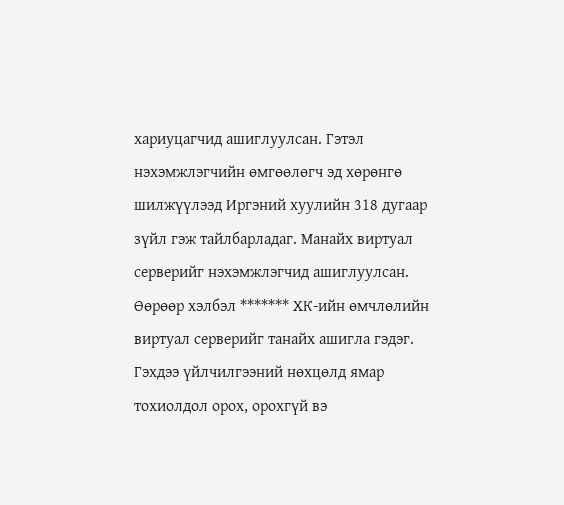хариуцагчид ашиглуулсан. Гэтэл нэхэмжлэгчийн өмгөөлөгч эд хөрөнгө шилжүүлээд Иргэний хуулийн 318 дугаар зүйл гэж тайлбарладаг. Манайх виртуал серверийг нэхэмжлэгчид ашиглуулсан. Өөрөөр хэлбэл ******* ХК-ийн өмчлөлийн виртуал серверийг танайх ашигла гэдэг. Гэхдээ үйлчилгээний нөхцөлд ямар тохиолдол орох, орохгүй вэ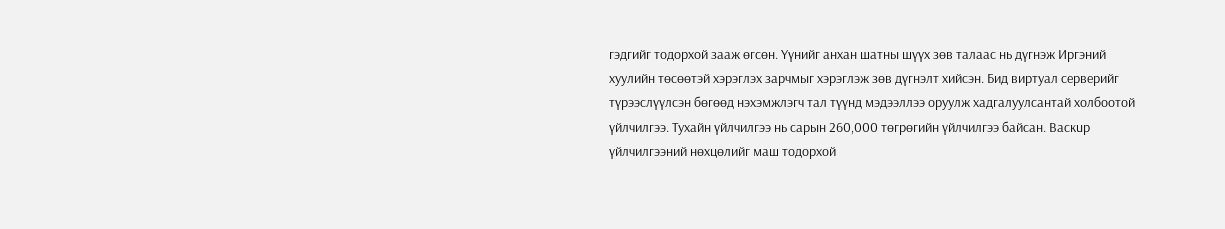гэдгийг тодорхой зааж өгсөн. Үүнийг анхан шатны шүүх зөв талаас нь дүгнэж Иргэний хуулийн төсөөтэй хэрэглэх зарчмыг хэрэглэж зөв дүгнэлт хийсэн. Бид виртуал серверийг түрээслүүлсэн бөгөөд нэхэмжлэгч тал түүнд мэдээллээ оруулж хадгалуулсантай холбоотой үйлчилгээ. Тухайн үйлчилгээ нь сарын 260,000 төгрөгийн үйлчилгээ байсан. Bаскup үйлчилгээний нөхцөлийг маш тодорхой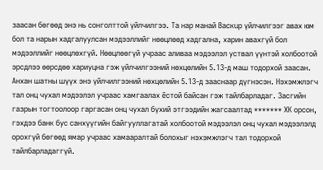заасан бөгөөд энэ нь сонголттой үйлчилгээ. Та нар манай Bаскup үйлчилгээг авах юм бол та нарын хадгалуулсан мэдээллийг нөөцлөөд хадгална, харин авахгүй бол мэдээллийг нөөцлөхгүй. Нөөцлөөгүй учраас аливаа мэдээлэл уствал үүнтэй холбоотой эрсдлээ өөрсдөө хариуцна гэж үйлчилгээний нөхцөлийн 5.13-д маш тодорхой заасан. Анхан шатны шүүх энэ үйлчилгээний нөхцөлийн 5.13-д зааснаар дүгнэсэн. Нэхэмжлэгч тал онц чухал мэдээлэл учраас хамгаалах ёстой байсан гэж тайлбарладаг. Засгийн газрын тогтоолоор гаргасан онц чухал бүхий этгээдийн жагсаалтад ******* ХК орсон, гэхдээ банк бус санхүүгийн байгууллагатай холбоотой мэдээлэл онц чухал мэдээлэлд орохгүй бөгөөд ямар учраас хамааралтай болохыг нэхэмжлэгч тал тодорхой тайлбарладаггүй.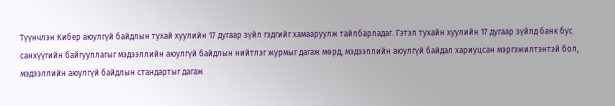Түүнчлэн Кибер аюулгүй байдлын тухай хуулийн 17 дугаар зүйл гэдгийг хамааруулж тайлбарладаг. Гэтэл тухайн хуулийн 17 дугаар зүйлд банк бус санхүүгийн байгууллагыг мэдээллийн аюулгүй байдлын нийтлэг журмыг дагаж мөрд, мэдээллийн аюулгүй байдал хариуцсан мэргэжилтэнтэй бол, мэдээллийн аюулгүй байдлын стандартыг дагаж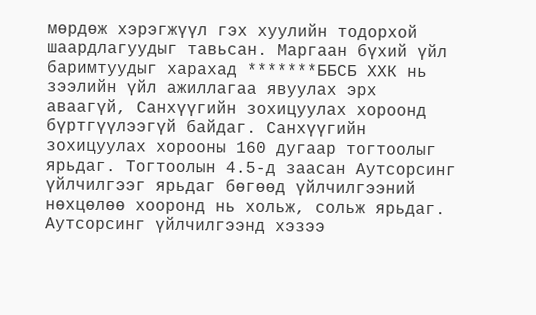мөрдөж хэрэгжүүл гэх хуулийн тодорхой шаардлагуудыг тавьсан. Маргаан бүхий үйл баримтуудыг харахад *******ББСБ ХХК нь зээлийн үйл ажиллагаа явуулах эрх аваагүй, Санхүүгийн зохицуулах хороонд бүртгүүлээгүй байдаг. Санхүүгийн зохицуулах хорооны 160 дугаар тогтоолыг ярьдаг. Тогтоолын 4.5-д заасан Аутсорсинг үйлчилгээг ярьдаг бөгөөд үйлчилгээний нөхцөлөө хооронд нь хольж, сольж ярьдаг. Аутсорсинг үйлчилгээнд хэзээ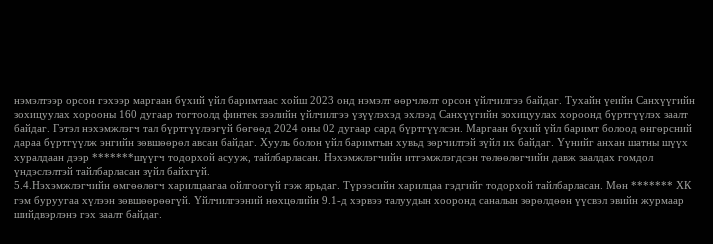нэмэлтээр орсон гэхээр маргаан бүхий үйл баримтаас хойш 2023 онд нэмэлт өөрчлөлт орсон үйлчилгээ байдаг. Тухайн үеийн Санхүүгийн зохицуулах хорооны 160 дугаар тогтоолд финтек зээлийн үйлчилгээ үзүүлэхэд эхлээд Санхүүгийн зохицуулах хороонд бүртгүүлэх заалт байдаг. Гэтэл нэхэмжлэгч тал бүртгүүлээгүй бөгөөд 2024 оны 02 дугаар сард бүртгүүлсэн. Маргаан бүхий үйл баримт болоод өнгөрсний дараа бүртгүүлж энгийн зөвшөөрөл авсан байдаг. Хууль болон үйл баримтын хувьд зөрчилтэй зүйл их байдаг. Үүнийг анхан шатны шүүх хуралдаан дээр *******шүүгч тодорхой асууж, тайлбарласан. Нэхэмжлэгчийн итгэмжлэгдсэн төлөөлөгчийн давж заалдах гомдол үндэслэлтэй тайлбарласан зүйл байхгүй.
5.4.Нэхэмжлэгчийн өмгөөлөгч харилцаагаа ойлгоогүй гэж ярьдаг. Түрээсийн харилцаа гэдгийг тодорхой тайлбарласан. Мөн ******* ХК гэм буруугаа хүлээн зөвшөөрөөгүй. Үйлчилгээний нөхцөлийн 9.1-д хэрвээ талуудын хооронд саналын зөрөлдөөн үүсвэл эвийн журмаар шийдвэрлэнэ гэх заалт байдаг.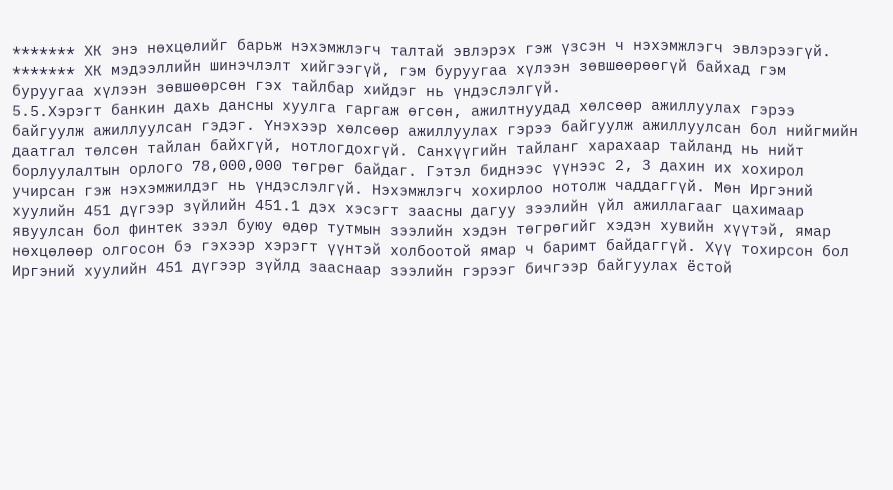******* ХК энэ нөхцөлийг барьж нэхэмжлэгч талтай эвлэрэх гэж үзсэн ч нэхэмжлэгч эвлэрээгүй. ******* ХК мэдээллийн шинэчлэлт хийгээгүй, гэм буруугаа хүлээн зөвшөөрөөгүй байхад гэм буруугаа хүлээн зөвшөөрсөн гэх тайлбар хийдэг нь үндэслэлгүй.
5.5.Хэрэгт банкин дахь дансны хуулга гаргаж өгсөн, ажилтнуудад хөлсөөр ажиллуулах гэрээ байгуулж ажиллуулсан гэдэг. Үнэхээр хөлсөөр ажиллуулах гэрээ байгуулж ажиллуулсан бол нийгмийн даатгал төлсөн тайлан байхгүй, нотлогдохгүй. Санхүүгийн тайланг харахаар тайланд нь нийт борлуулалтын орлого 78,000,000 төгрөг байдаг. Гэтэл биднээс үүнээс 2, 3 дахин их хохирол учирсан гэж нэхэмжилдэг нь үндэслэлгүй. Нэхэмжлэгч хохирлоо нотолж чаддаггүй. Мөн Иргэний хуулийн 451 дүгээр зүйлийн 451.1 дэх хэсэгт заасны дагуу зээлийн үйл ажиллагааг цахимаар явуулсан бол финтек зээл буюу өдөр тутмын зээлийн хэдэн төгрөгийг хэдэн хувийн хүүтэй, ямар нөхцөлөөр олгосон бэ гэхээр хэрэгт үүнтэй холбоотой ямар ч баримт байдаггүй. Хүү тохирсон бол Иргэний хуулийн 451 дүгээр зүйлд зааснаар зээлийн гэрээг бичгээр байгуулах ёстой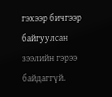гэхээр бичгээр байгуулсан зээлийн гэрээ байдаггүй.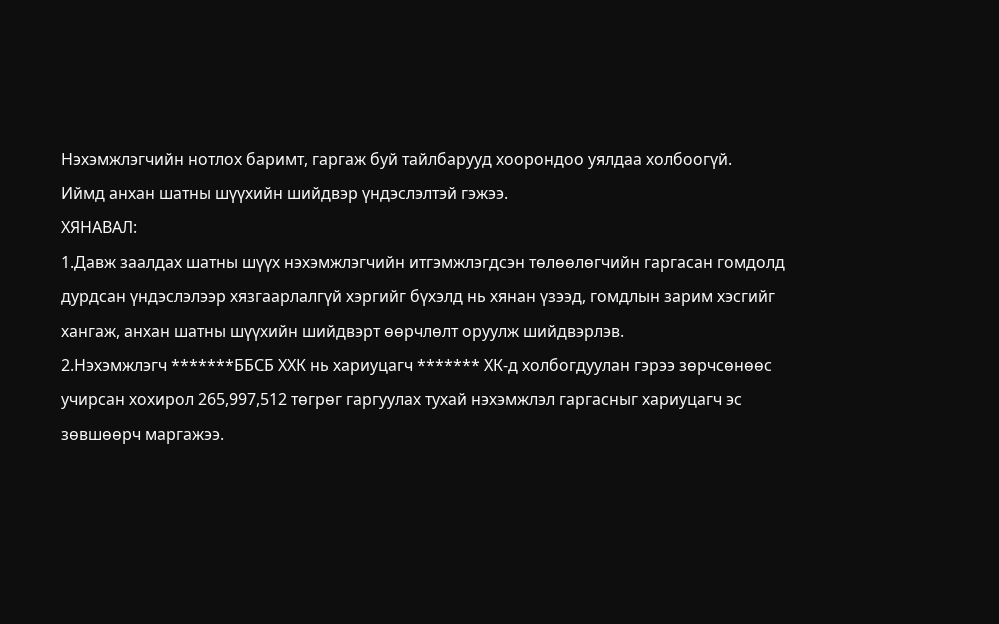Нэхэмжлэгчийн нотлох баримт, гаргаж буй тайлбарууд хоорондоо уялдаа холбоогүй.
Иймд анхан шатны шүүхийн шийдвэр үндэслэлтэй гэжээ.
ХЯНАВАЛ:
1.Давж заалдах шатны шүүх нэхэмжлэгчийн итгэмжлэгдсэн төлөөлөгчийн гаргасан гомдолд дурдсан үндэслэлээр хязгаарлалгүй хэргийг бүхэлд нь хянан үзээд, гомдлын зарим хэсгийг хангаж, анхан шатны шүүхийн шийдвэрт өөрчлөлт оруулж шийдвэрлэв.
2.Нэхэмжлэгч *******ББСБ ХХК нь хариуцагч ******* ХК-д холбогдуулан гэрээ зөрчсөнөөс учирсан хохирол 265,997,512 төгрөг гаргуулах тухай нэхэмжлэл гаргасныг хариуцагч эс зөвшөөрч маргажээ.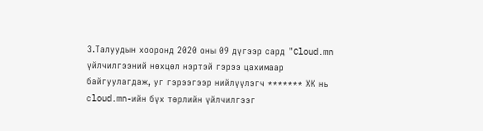3.Талуудын хооронд 2020 оны 09 дүгээр сард "Cloud.mn үйлчилгээний нөхцөл нэртэй гэрээ цахимаар байгуулагдаж, уг гэрээгээр нийлүүлэгч ******* ХК нь сloud.mn-ийн бүх төрлийн үйлчилгээг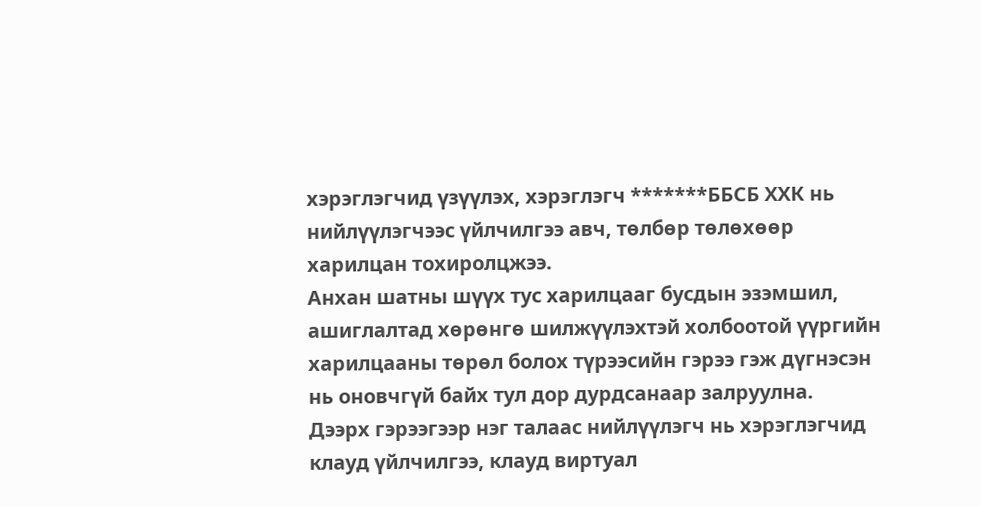хэрэглэгчид үзүүлэх, хэрэглэгч *******ББСБ ХХК нь нийлүүлэгчээс үйлчилгээ авч, төлбөр төлөхөөр харилцан тохиролцжээ.
Анхан шатны шүүх тус харилцааг бусдын эзэмшил, ашиглалтад хөрөнгө шилжүүлэхтэй холбоотой үүргийн харилцааны төрөл болох түрээсийн гэрээ гэж дүгнэсэн нь оновчгүй байх тул дор дурдсанаар залруулна.
Дээрх гэрээгээр нэг талаас нийлүүлэгч нь хэрэглэгчид клауд үйлчилгээ, клауд виртуал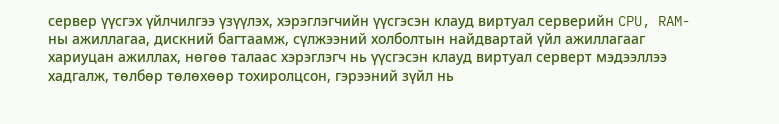сервер үүсгэх үйлчилгээ үзүүлэх, хэрэглэгчийн үүсгэсэн клауд виртуал серверийн CPU, RAM-ны ажиллагаа, дискний багтаамж, сүлжээний холболтын найдвартай үйл ажиллагааг хариуцан ажиллах, нөгөө талаас хэрэглэгч нь үүсгэсэн клауд виртуал серверт мэдээллээ хадгалж, төлбөр төлөхөөр тохиролцсон, гэрээний зүйл нь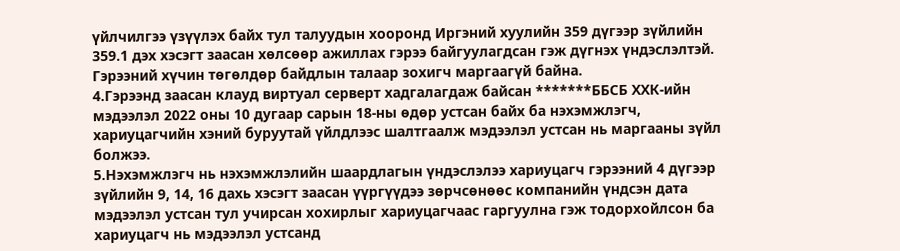үйлчилгээ үзүүлэх байх тул талуудын хооронд Иргэний хуулийн 359 дүгээр зүйлийн 359.1 дэх хэсэгт заасан хөлсөөр ажиллах гэрээ байгуулагдсан гэж дүгнэх үндэслэлтэй. Гэрээний хүчин төгөлдөр байдлын талаар зохигч маргаагүй байна.
4.Гэрээнд заасан клауд виртуал серверт хадгалагдаж байсан *******ББСБ ХХК-ийн мэдээлэл 2022 оны 10 дугаар сарын 18-ны өдөр устсан байх ба нэхэмжлэгч, хариуцагчийн хэний буруутай үйлдлээс шалтгаалж мэдээлэл устсан нь маргааны зүйл болжээ.
5.Нэхэмжлэгч нь нэхэмжлэлийн шаардлагын үндэслэлээ хариуцагч гэрээний 4 дүгээр зүйлийн 9, 14, 16 дахь хэсэгт заасан үүргүүдээ зөрчсөнөөс компанийн үндсэн дата мэдээлэл устсан тул учирсан хохирлыг хариуцагчаас гаргуулна гэж тодорхойлсон ба хариуцагч нь мэдээлэл устсанд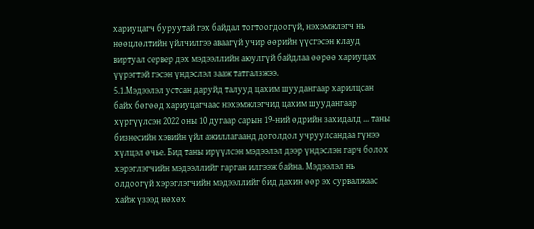хариуцагч буруутай гэх байдал тогтоогдоогүй, нэхэмжлэгч нь нөөцлөлтийн үйлчилгээ аваагүй учир өөрийн үүсгэсэн клауд виртуал сервер дэх мэдээллийн аюулгүй байдлаа өөрөө хариуцах үүрэгтэй гэсэн үндэслэл зааж татгалзжээ.
5.1.Мэдээлэл устсан даруйд талууд цахим шуудангаар харилцсан байх бөгөөд хариуцагчаас нэхэмжлэгчид цахим шуудангаар хүргүүлсэн 2022 оны 10 дугаар сарын 19-ний өдрийн захидалд ... таны бизнесийн хэвийн үйл ажиллагаанд доголдол учруулсандаа гүнээ хүлцэл өчье. Бид таны ирүүлсэн мэдээлэл дээр үндэслэн гарч болох хэрэглэгчийн мэдээллийг гарган илгээж байна. Мэдээлэл нь олдоогүй хэрэглэгчийн мэдээллийг бид дахин өөр эх сурвалжаас хайж үзээд нөхөх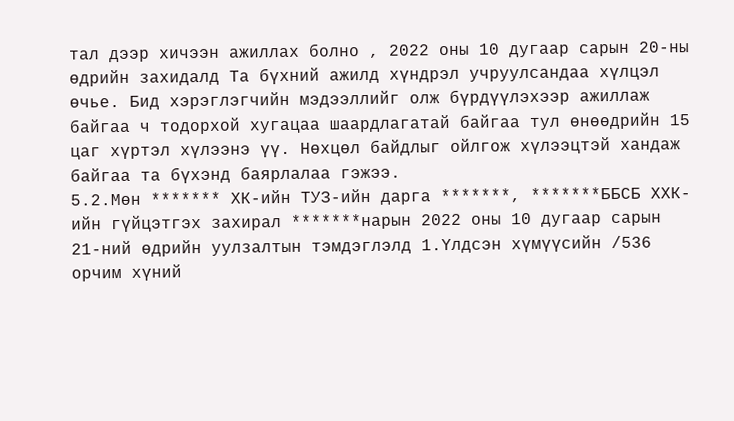тал дээр хичээн ажиллах болно , 2022 оны 10 дугаар сарын 20-ны өдрийн захидалд Та бүхний ажилд хүндрэл учруулсандаа хүлцэл өчье. Бид хэрэглэгчийн мэдээллийг олж бүрдүүлэхээр ажиллаж байгаа ч тодорхой хугацаа шаардлагатай байгаа тул өнөөдрийн 15 цаг хүртэл хүлээнэ үү. Нөхцөл байдлыг ойлгож хүлээцтэй хандаж байгаа та бүхэнд баярлалаа гэжээ.
5.2.Мөн ******* ХК-ийн ТУЗ-ийн дарга *******, *******ББСБ ХХК-ийн гүйцэтгэх захирал *******нарын 2022 оны 10 дугаар сарын 21-ний өдрийн уулзалтын тэмдэглэлд 1.Үлдсэн хүмүүсийн /536 орчим хүний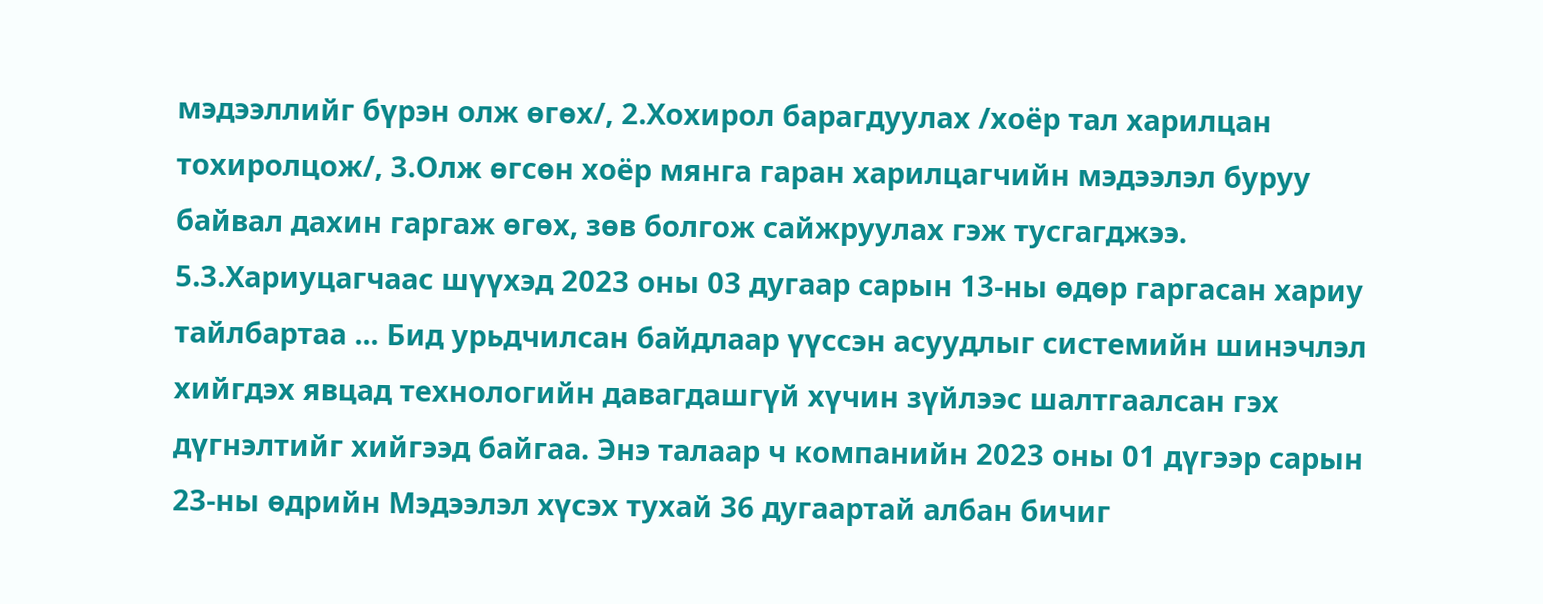мэдээллийг бүрэн олж өгөх/, 2.Хохирол барагдуулах /хоёр тал харилцан тохиролцож/, 3.Олж өгсөн хоёр мянга гаран харилцагчийн мэдээлэл буруу байвал дахин гаргаж өгөх, зөв болгож сайжруулах гэж тусгагджээ.
5.3.Хариуцагчаас шүүхэд 2023 оны 03 дугаар сарын 13-ны өдөр гаргасан хариу тайлбартаа ... Бид урьдчилсан байдлаар үүссэн асуудлыг системийн шинэчлэл хийгдэх явцад технологийн давагдашгүй хүчин зүйлээс шалтгаалсан гэх дүгнэлтийг хийгээд байгаа. Энэ талаар ч компанийн 2023 оны 01 дүгээр сарын 23-ны өдрийн Мэдээлэл хүсэх тухай 36 дугаартай албан бичиг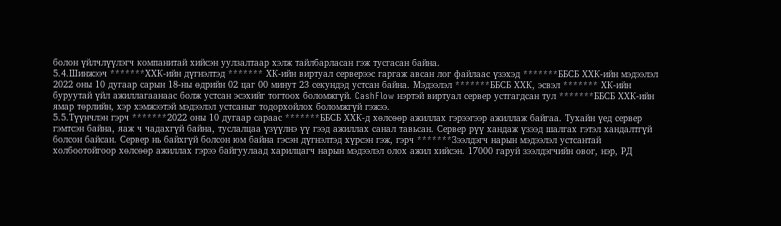болон үйлчлүүлэгч компанитай хийсэн уулзалтаар хэлж тайлбарласан гэж тусгасан байна.
5.4.Шинжээч *******ХХК-ийн дүгнэлтэд ******* ХК-ийн виртуал серверээс гаргаж авсан лог файлаас үзэхэд *******ББСБ ХХК-ийн мэдээлэл 2022 оны 10 дугаар сарын 18-ны өдрийн 02 цаг 00 минут 23 секундэд устсан байна. Мэдээлэл *******ББСБ ХХК, эсвэл ******* ХК-ийн буруутай үйл ажиллагаанаас болж устсан эсэхийг тогтоох боломжгүй. CashFlow нэртэй виртуал сервер устгагдсан тул *******ББСБ ХХК-ийн ямар төрлийн, хэр хэмжээтэй мэдээлэл устсаныг тодорхойлох боломжгүй гэжээ.
5.5.Түүнчлэн гэрч *******2022 оны 10 дугаар сараас *******ББСБ ХХК-д хөлсөөр ажиллах гэрээгээр ажиллаж байгаа. Тухайн үед сервер гэмтсэн байна, яаж ч чадахгүй байна, туслалцаа үзүүлнэ үү гээд ажиллах санал тавьсан. Сервер рүү хандаж үзээд шалгах гэтэл хандалтгүй болсон байсан. Сервер нь байхгүй болсон юм байна гэсэн дүгнэлтэд хүрсэн гэж, гэрч *******Зээлдэгч нарын мэдээлэл устсантай холбоотойгоор хөлсөөр ажиллах гэрээ байгуулаад харилцагч нарын мэдээлэл олох ажил хийсэн. 17000 гаруй зээлдэгчийн овог, нэр, РД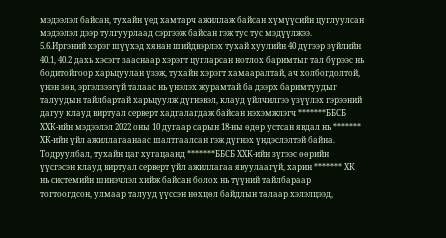мэдээлэл байсан, тухайн үед хамтарч ажиллаж байсан хүмүүсийн цуглуулсан мэдээлэл дээр тулгуурлаад сэргээж байсан гэж тус тус мэдүүлжээ.
5.6.Иргэний хэрэг шүүхэд хянан шийдвэрлэх тухай хуулийн 40 дүгээр зүйлийн 40.1, 40.2 дахь хэсэгт зааснаар хэрэгт цугларсан нотлох баримтыг тал бүрээс нь бодитойгоор харьцуулан үзэж, тухайн хэрэгт хамааралтай, ач холбогдолтой, үнэн зөв, эргэлзээгүй талаас нь үнэлэх журамтай ба дээрх баримтуудыг талуудын тайлбартай харьцуулж дүгнэвэл, клауд үйлчилгээ үзүүлэх гэрээний дагуу клауд виртуал серверт хадгалагдаж байсан нэхэмжлэгч *******ББСБ ХХК-ийн мэдээлэл 2022 оны 10 дугаар сарын 18-ны өдөр устсан явдал нь ******* ХК-ийн үйл ажиллагаанаас шалтгаалсан гэж дүгнэх үндэслэлтэй байна.
Тодруулбал, тухайн цаг хугацаанд *******ББСБ ХХК-ийн зүгээс өөрийн үүсгэсэн клауд виртуал серверт үйл ажиллагаа явуулаагүй, харин ******* ХК нь системийн шинэчлэл хийж байсан болох нь түүний тайлбараар тогтоогдсон, улмаар талууд үүссэн нөхцөл байдлын талаар хэлэлцээд,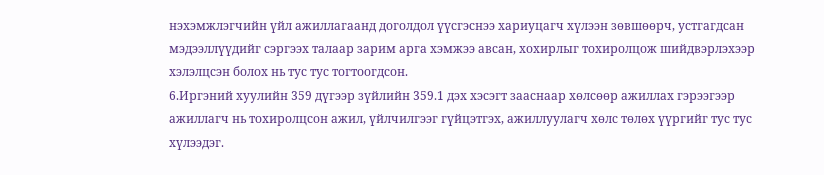нэхэмжлэгчийн үйл ажиллагаанд доголдол үүсгэснээ хариуцагч хүлээн зөвшөөрч, устгагдсан мэдээллүүдийг сэргээх талаар зарим арга хэмжээ авсан, хохирлыг тохиролцож шийдвэрлэхээр хэлэлцсэн болох нь тус тус тогтоогдсон.
6.Иргэний хуулийн 359 дүгээр зүйлийн 359.1 дэх хэсэгт зааснаар хөлсөөр ажиллах гэрээгээр ажиллагч нь тохиролцсон ажил, үйлчилгээг гүйцэтгэх, ажиллуулагч хөлс төлөх үүргийг тус тус хүлээдэг.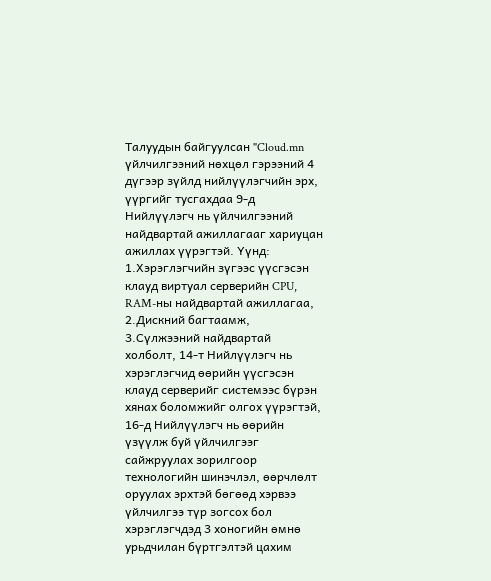Талуудын байгуулсан "Cloud.mn үйлчилгээний нөхцөл гэрээний 4 дүгээр зүйлд нийлүүлэгчийн эрх, үүргийг тусгахдаа 9-д Нийлүүлэгч нь үйлчилгээний найдвартай ажиллагааг хариуцан ажиллах үүрэгтэй. Үүнд: 1.Хэрэглэгчийн зүгээс үүсгэсэн клауд виртуал серверийн CPU, RAM-ны найдвартай ажиллагаа, 2.Дискний багтаамж, 3.Сүлжээний найдвартай холболт, 14-т Нийлүүлэгч нь хэрэглэгчид өөрийн үүсгэсэн клауд серверийг системээс бүрэн хянах боломжийг олгох үүрэгтэй, 16-д Нийлүүлэгч нь өөрийн үзүүлж буй үйлчилгээг сайжруулах зорилгоор технологийн шинэчлэл, өөрчлөлт оруулах эрхтэй бөгөөд хэрвээ үйлчилгээ түр зогсох бол хэрэглэгчдэд 3 хоногийн өмнө урьдчилан бүртгэлтэй цахим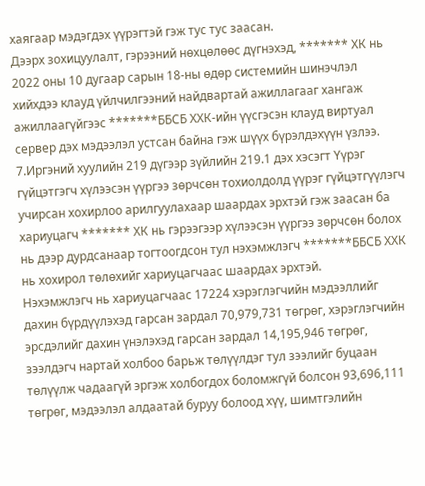хаягаар мэдэгдэх үүрэгтэй гэж тус тус заасан.
Дээрх зохицуулалт, гэрээний нөхцөлөөс дүгнэхэд, ******* ХК нь 2022 оны 10 дугаар сарын 18-ны өдөр системийн шинэчлэл хийхдээ клауд үйлчилгээний найдвартай ажиллагааг хангаж ажиллаагүйгээс *******ББСБ ХХК-ийн үүсгэсэн клауд виртуал сервер дэх мэдээлэл устсан байна гэж шүүх бүрэлдэхүүн үзлээ.
7.Иргэний хуулийн 219 дүгээр зүйлийн 219.1 дэх хэсэгт Үүрэг гүйцэтгэгч хүлээсэн үүргээ зөрчсөн тохиолдолд үүрэг гүйцэтгүүлэгч учирсан хохирлоо арилгуулахаар шаардах эрхтэй гэж заасан ба хариуцагч ******* ХК нь гэрээгээр хүлээсэн үүргээ зөрчсөн болох нь дээр дурдсанаар тогтоогдсон тул нэхэмжлэгч *******ББСБ ХХК нь хохирол төлөхийг хариуцагчаас шаардах эрхтэй.
Нэхэмжлэгч нь хариуцагчаас 17224 хэрэглэгчийн мэдээллийг дахин бүрдүүлэхэд гарсан зардал 70,979,731 төгрөг, хэрэглэгчийн эрсдэлийг дахин үнэлэхэд гарсан зардал 14,195,946 төгрөг, зээлдэгч нартай холбоо барьж төлүүлдэг тул зээлийг буцаан төлүүлж чадаагүй эргэж холбогдох боломжгүй болсон 93,696,111 төгрөг, мэдээлэл алдаатай буруу болоод хүү, шимтгэлийн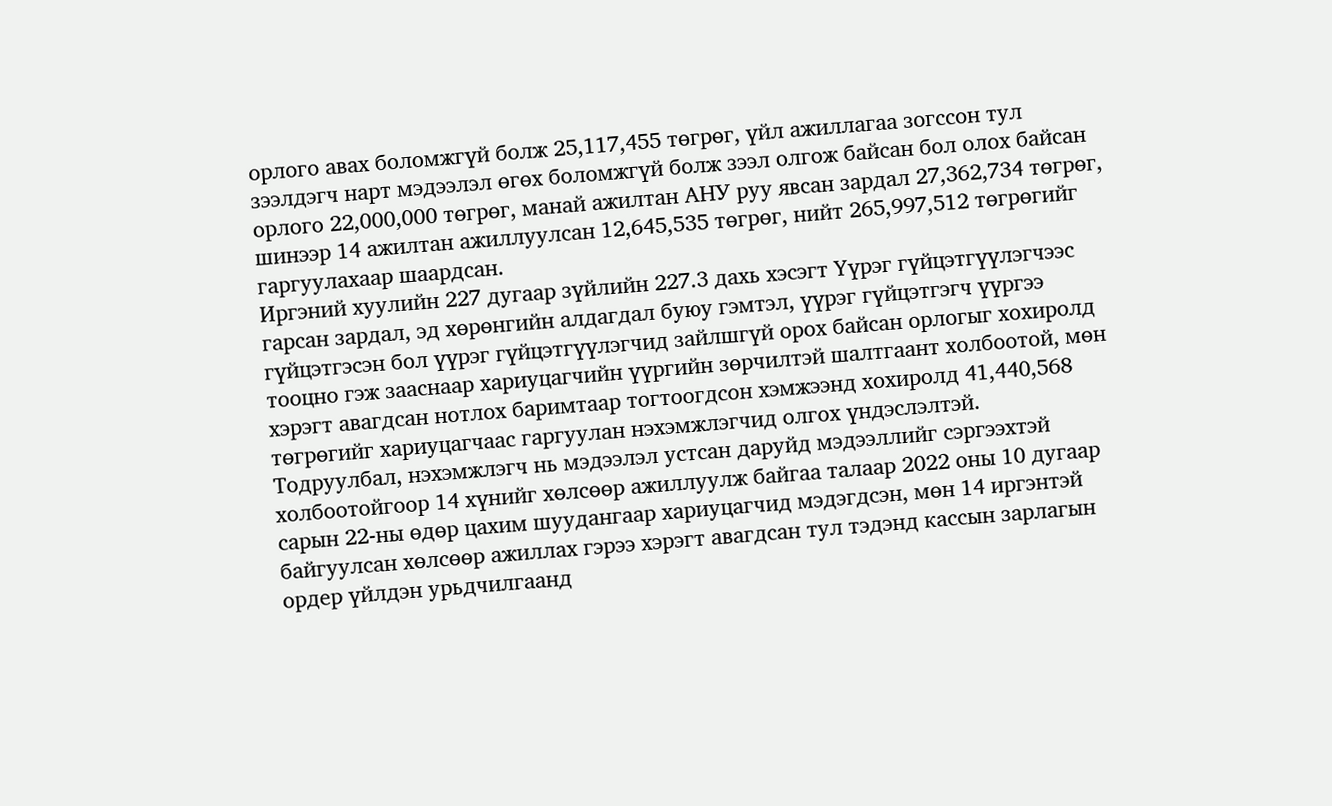орлого авах боломжгүй болж 25,117,455 төгрөг, үйл ажиллагаа зогссон тул зээлдэгч нарт мэдээлэл өгөх боломжгүй болж зээл олгож байсан бол олох байсан орлого 22,000,000 төгрөг, манай ажилтан АНУ руу явсан зардал 27,362,734 төгрөг, шинээр 14 ажилтан ажиллуулсан 12,645,535 төгрөг, нийт 265,997,512 төгрөгийг гаргуулахаар шаардсан.
Иргэний хуулийн 227 дугаар зүйлийн 227.3 дахь хэсэгт Үүрэг гүйцэтгүүлэгчээс гарсан зардал, эд хөрөнгийн алдагдал буюу гэмтэл, үүрэг гүйцэтгэгч үүргээ гүйцэтгэсэн бол үүрэг гүйцэтгүүлэгчид зайлшгүй орох байсан орлогыг хохиролд тооцно гэж зааснаар хариуцагчийн үүргийн зөрчилтэй шалтгаант холбоотой, мөн хэрэгт авагдсан нотлох баримтаар тогтоогдсон хэмжээнд хохиролд 41,440,568 төгрөгийг хариуцагчаас гаргуулан нэхэмжлэгчид олгох үндэслэлтэй.
Тодруулбал, нэхэмжлэгч нь мэдээлэл устсан даруйд мэдээллийг сэргээхтэй холбоотойгоор 14 хүнийг хөлсөөр ажиллуулж байгаа талаар 2022 оны 10 дугаар сарын 22-ны өдөр цахим шуудангаар хариуцагчид мэдэгдсэн, мөн 14 иргэнтэй байгуулсан хөлсөөр ажиллах гэрээ хэрэгт авагдсан тул тэдэнд кассын зарлагын ордер үйлдэн урьдчилгаанд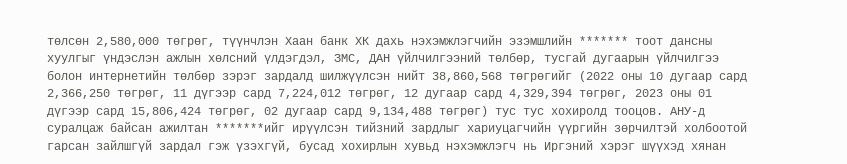төлсөн 2,580,000 төгрөг, түүнчлэн Хаан банк ХК дахь нэхэмжлэгчийн эзэмшлийн ******* тоот дансны хуулгыг үндэслэн ажлын хөлсний үлдэгдэл, ЗМС, ДАН үйлчилгээний төлбөр, тусгай дугаарын үйлчилгээ болон интернетийн төлбөр зэрэг зардалд шилжүүлсэн нийт 38,860,568 төгрөгийг (2022 оны 10 дугаар сард 2,366,250 төгрөг, 11 дүгээр сард 7,224,012 төгрөг, 12 дугаар сард 4,329,394 төгрөг, 2023 оны 01 дүгээр сард 15,806,424 төгрөг, 02 дугаар сард 9,134,488 төгрөг) тус тус хохиролд тооцов. АНУ-д суралцаж байсан ажилтан *******ийг ирүүлсэн тийзний зардлыг хариуцагчийн үүргийн зөрчилтэй холбоотой гарсан зайлшгүй зардал гэж үзэхгүй, бусад хохирлын хувьд нэхэмжлэгч нь Иргэний хэрэг шүүхэд хянан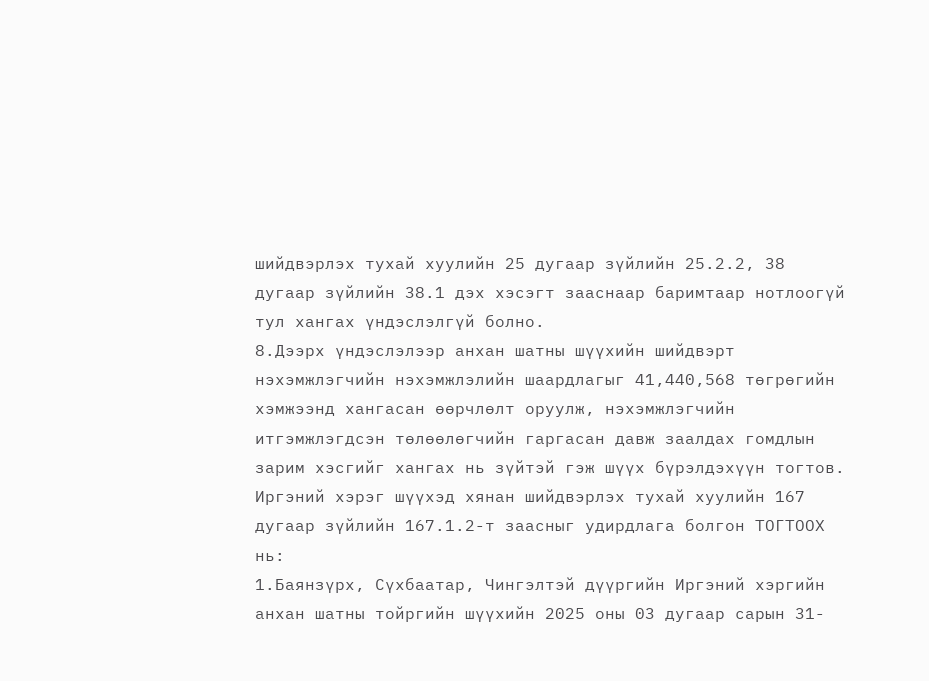шийдвэрлэх тухай хуулийн 25 дугаар зүйлийн 25.2.2, 38 дугаар зүйлийн 38.1 дэх хэсэгт зааснаар баримтаар нотлоогүй тул хангах үндэслэлгүй болно.
8.Дээрх үндэслэлээр анхан шатны шүүхийн шийдвэрт нэхэмжлэгчийн нэхэмжлэлийн шаардлагыг 41,440,568 төгрөгийн хэмжээнд хангасан өөрчлөлт оруулж, нэхэмжлэгчийн итгэмжлэгдсэн төлөөлөгчийн гаргасан давж заалдах гомдлын зарим хэсгийг хангах нь зүйтэй гэж шүүх бүрэлдэхүүн тогтов.
Иргэний хэрэг шүүхэд хянан шийдвэрлэх тухай хуулийн 167 дугаар зүйлийн 167.1.2-т заасныг удирдлага болгон ТОГТООХ нь:
1.Баянзүрх, Сүхбаатар, Чингэлтэй дүүргийн Иргэний хэргийн анхан шатны тойргийн шүүхийн 2025 оны 03 дугаар сарын 31-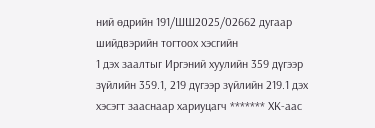ний өдрийн 191/ШШ2025/02662 дугаар шийдвэрийн тогтоох хэсгийн
1 дэх заалтыг Иргэний хуулийн 359 дүгээр зүйлийн 359.1, 219 дүгээр зүйлийн 219.1 дэх хэсэгт зааснаар хариуцагч ******* ХК-аас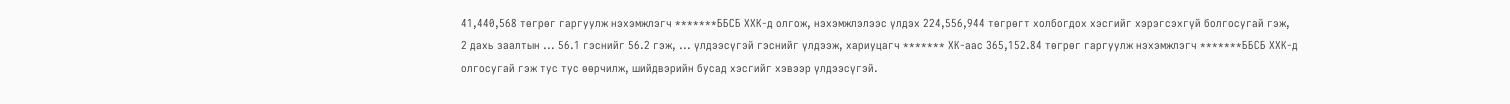41,440,568 төгрөг гаргуулж нэхэмжлэгч *******ББСБ ХХК-д олгож, нэхэмжлэлээс үлдэх 224,556,944 төгрөгт холбогдох хэсгийг хэрэгсэхгүй болгосугай гэж,
2 дахь заалтын ... 56.1 гэснийг 56.2 гэж, ... үлдээсүгэй гэснийг үлдээж, хариуцагч ******* ХК-аас 365,152.84 төгрөг гаргуулж нэхэмжлэгч *******ББСБ ХХК-д олгосугай гэж тус тус өөрчилж, шийдвэрийн бусад хэсгийг хэвээр үлдээсүгэй.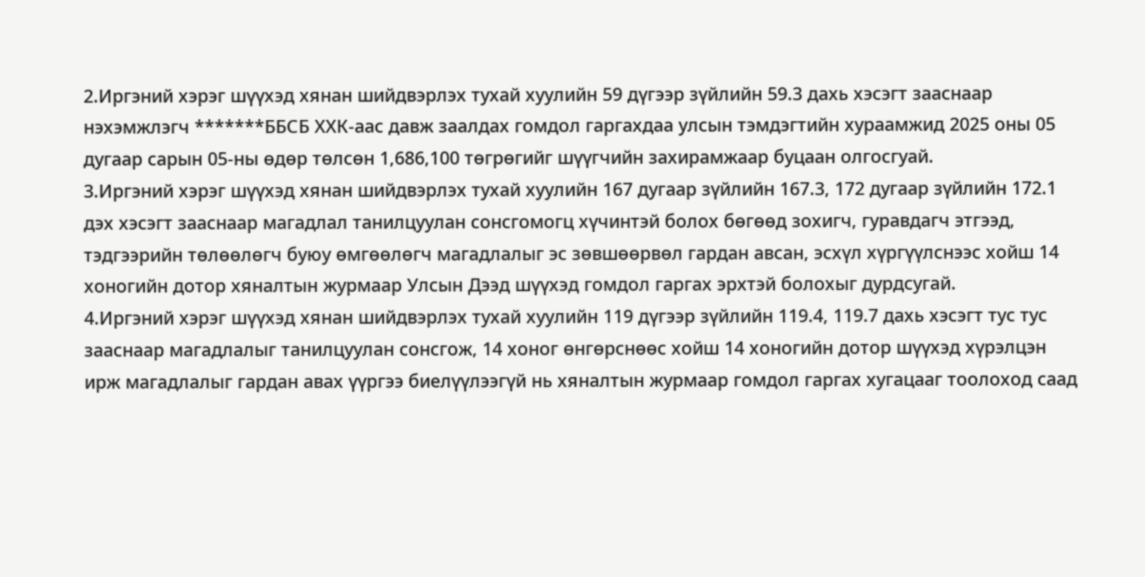2.Иргэний хэрэг шүүхэд хянан шийдвэрлэх тухай хуулийн 59 дүгээр зүйлийн 59.3 дахь хэсэгт зааснаар нэхэмжлэгч *******ББСБ ХХК-аас давж заалдах гомдол гаргахдаа улсын тэмдэгтийн хураамжид 2025 оны 05 дугаар сарын 05-ны өдөр төлсөн 1,686,100 төгрөгийг шүүгчийн захирамжаар буцаан олгосгуай.
3.Иргэний хэрэг шүүхэд хянан шийдвэрлэх тухай хуулийн 167 дугаар зүйлийн 167.3, 172 дугаар зүйлийн 172.1 дэх хэсэгт зааснаар магадлал танилцуулан сонсгомогц хүчинтэй болох бөгөөд зохигч, гуравдагч этгээд, тэдгээрийн төлөөлөгч буюу өмгөөлөгч магадлалыг эс зөвшөөрвөл гардан авсан, эсхүл хүргүүлснээс хойш 14 хоногийн дотор хяналтын журмаар Улсын Дээд шүүхэд гомдол гаргах эрхтэй болохыг дурдсугай.
4.Иргэний хэрэг шүүхэд хянан шийдвэрлэх тухай хуулийн 119 дүгээр зүйлийн 119.4, 119.7 дахь хэсэгт тус тус зааснаар магадлалыг танилцуулан сонсгож, 14 хоног өнгөрснөөс хойш 14 хоногийн дотор шүүхэд хүрэлцэн ирж магадлалыг гардан авах үүргээ биелүүлээгүй нь хяналтын журмаар гомдол гаргах хугацааг тоолоход саад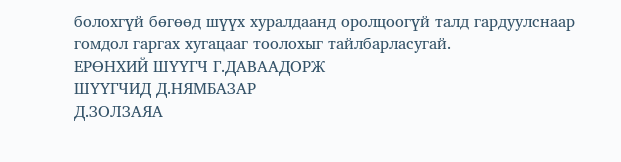болохгүй бөгөөд шүүх хуралдаанд оролцоогүй талд гардуулснаар гомдол гаргах хугацааг тоолохыг тайлбарласугай.
ЕРӨНХИЙ ШҮҮГЧ Г.ДАВААДОРЖ
ШҮҮГЧИД Д.НЯМБАЗАР
Д.ЗОЛЗАЯА